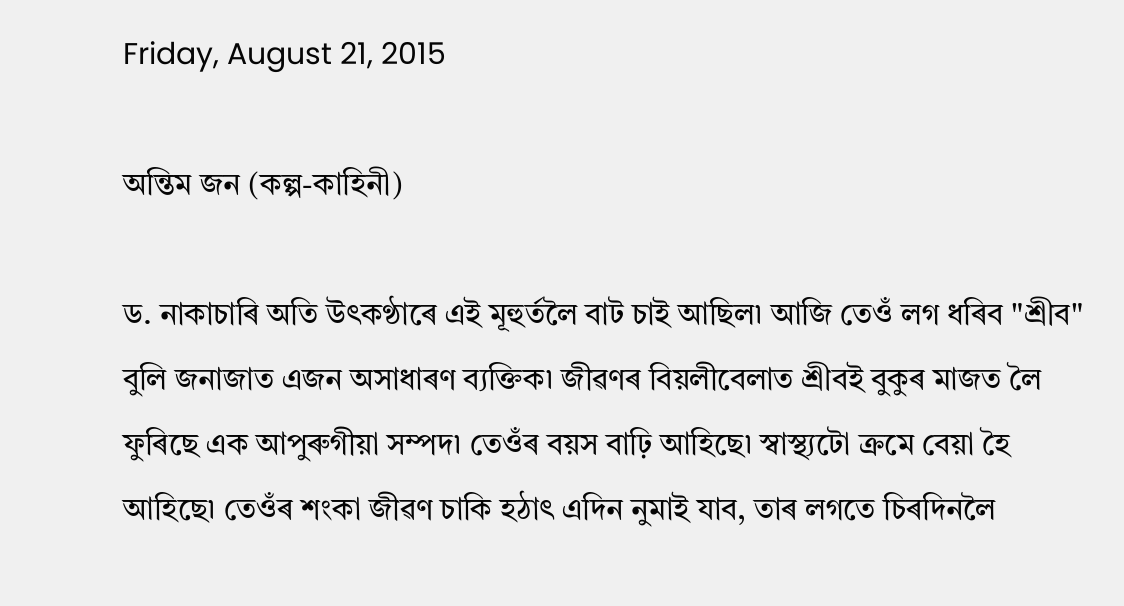Friday, August 21, 2015

অন্তিম জন (কল্প-কাহিনী)

ড. নাকাচাৰি অতি উৎকণ্ঠাৰে এই মূহুৰ্তলৈ বাট চাই আছিল৷ আজি তেওঁ লগ ধৰিব "শ্ৰীব" বুলি জনাজাত এজন অসাধাৰণ ব্যক্তিক৷ জীৱণৰ বিয়লীবেলাত শ্ৰীবই বুকুৰ মাজত লৈ ফুৰিছে এক আপুৰুগীয়া সম্পদ৷ তেওঁৰ বয়স বাঢ়ি আহিছে৷ স্বাস্থ্যটো ক্ৰমে বেয়া হৈ আহিছে৷ তেওঁৰ শংকা জীৱণ চাকি হঠাৎ এদিন নুমাই যাব, তাৰ লগতে চিৰদিনলৈ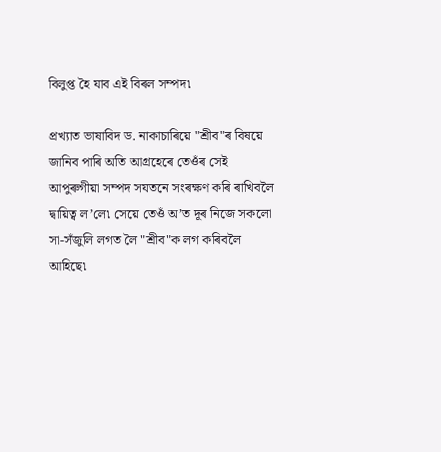বিলুপ্ত হৈ যাব এই বিৰল সম্পদ৷

প্ৰখ্যাত ভাষাবিদ ড. নাকাচাৰিয়ে "শ্ৰীব"ৰ বিষয়ে জানিব পাৰি অতি আগ্ৰহেৰে তেওঁৰ সেই আপুৰুগীয়া সম্পদ সযতনে সংৰক্ষণ কৰি ৰাখিবলৈ দ্বায়িত্ব ল’লে৷ সেয়ে তেওঁ অ’ত দূৰ নিজে সকলো সা-সঁজুলি লগত লৈ "শ্ৰীব"ক লগ কৰিবলৈ আহিছে৷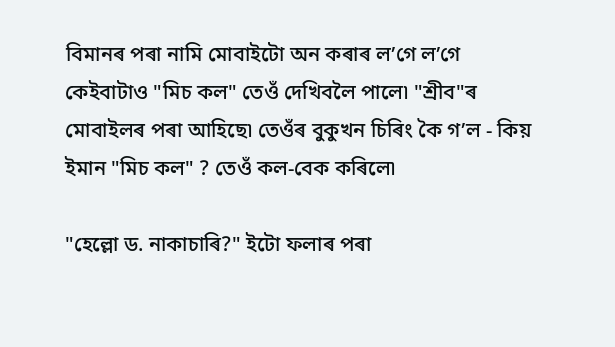বিমানৰ পৰা নামি মোবাইটো অন কৰাৰ ল’গে ল’গে কেইবাটাও "মিচ কল" তেওঁ দেখিবলৈ পালে৷ "শ্ৰীব"ৰ মোবাইলৰ পৰা আহিছে৷ তেওঁৰ বুকুখন চিৰিং কৈ গ’ল - কিয় ইমান "মিচ কল" ? তেওঁ কল-বেক কৰিলে৷

"হেল্লো ড. নাকাচাৰি?" ইটো ফলাৰ পৰা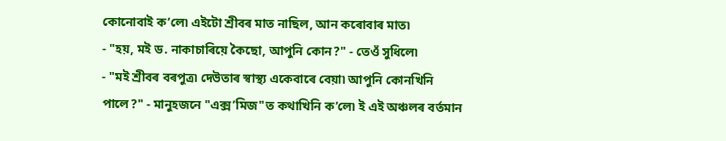কোনোবাই ক’লে৷ এইটো শ্ৰীবৰ মাত নাছিল, আন কৰোবাৰ মাত৷
- "হয়, মই ড. নাকাচাৰিয়ে কৈছো, আপুনি কোন?" - তেওঁ সুধিলে৷
- "মই শ্ৰীবৰ বৰপুত্ৰ৷ দেউতাৰ স্বাস্থ্য একেবাৰে বেয়া৷ আপুনি কোনখিনি পালে?" - মানুহজনে "এক্স’মিজ"ত কথাখিনি ক’লে৷ ই এই অঞ্চলৰ বৰ্তমান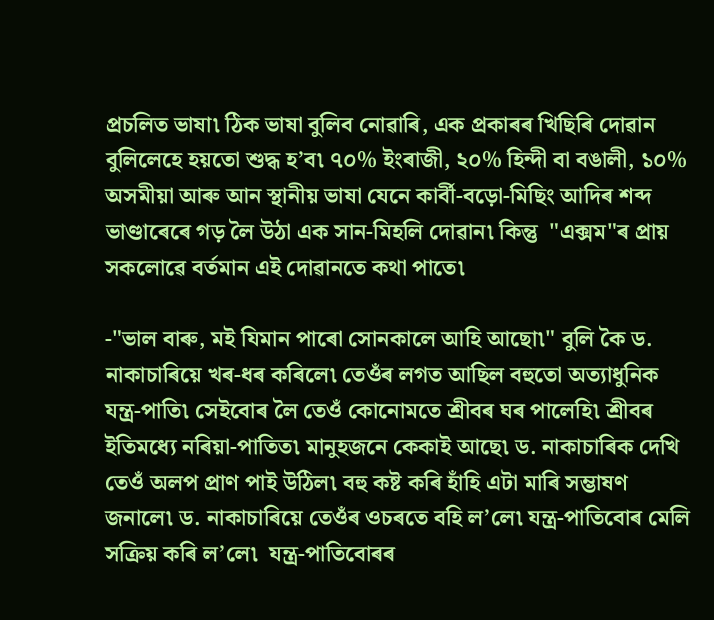প্ৰচলিত ভাষা৷ ঠিক ভাষা বুলিব নোৱাৰি, এক প্ৰকাৰৰ খিছিৰি দোৱান বুলিলেহে হয়তো শুদ্ধ হ’ব৷ ৭০% ইংৰাজী, ২০% হিন্দী বা বঙালী, ১০% অসমীয়া আৰু আন স্থানীয় ভাষা যেনে কাৰ্বী-বড়ো-মিছিং আদিৰ শব্দ ভাণ্ডাৰেৰে গড় লৈ উঠা এক সান-মিহলি দোৱান৷ কিন্তু  "এক্সম"ৰ প্ৰায় সকলোৱে বৰ্তমান এই দোৱানতে কথা পাতে৷

-"ভাল বাৰু, মই যিমান পাৰো সোনকালে আহি আছো৷" বুলি কৈ ড. নাকাচাৰিয়ে খৰ-ধৰ কৰিলে৷ তেওঁৰ লগত আছিল বহুতো অত্যাধুনিক যন্ত্ৰ-পাতি৷ সেইবোৰ লৈ তেওঁ কোনোমতে শ্ৰীবৰ ঘৰ পালেহি৷ শ্ৰীবৰ ইতিমধ্যে নৰিয়া-পাতিত৷ মানুহজনে কেকাই আছে৷ ড. নাকাচাৰিক দেখি তেওঁ অলপ প্ৰাণ পাই উঠিল৷ বহু কষ্ট কৰি হাঁহি এটা মাৰি সম্ভাষণ জনালে৷ ড. নাকাচাৰিয়ে তেওঁৰ ওচৰতে বহি ল’লে৷ যন্ত্ৰ-পাতিবোৰ মেলি সক্ৰিয় কৰি ল’লে৷  যন্ত্ৰ-পাতিবোৰৰ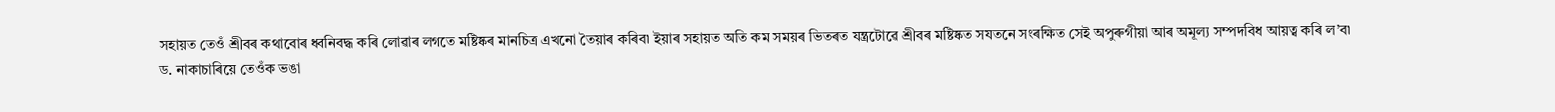সহায়ত তেওঁ শ্ৰীবৰ কথাবোৰ ধ্বনিবদ্ধ কৰি লোৱাৰ লগতে মষ্টিষ্কৰ মানচিত্ৰ এখনো তৈয়াৰ কৰিব৷ ইয়াৰ সহায়ত অতি কম সময়ৰ ভিতৰত যন্ত্ৰটোৱে শ্ৰীবৰ মষ্টিষ্কত সযতনে সংৰক্ষিত সেই অপুৰুগীয়া আৰ অমূল্য সম্পদবিধ আয়ত্ব কৰি ল’ব৷
ড. নাকাচাৰিয়ে তেওঁক ভঙা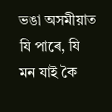ভঙা অসমীয়াত যি পাৰে, যি মন যাই কৈ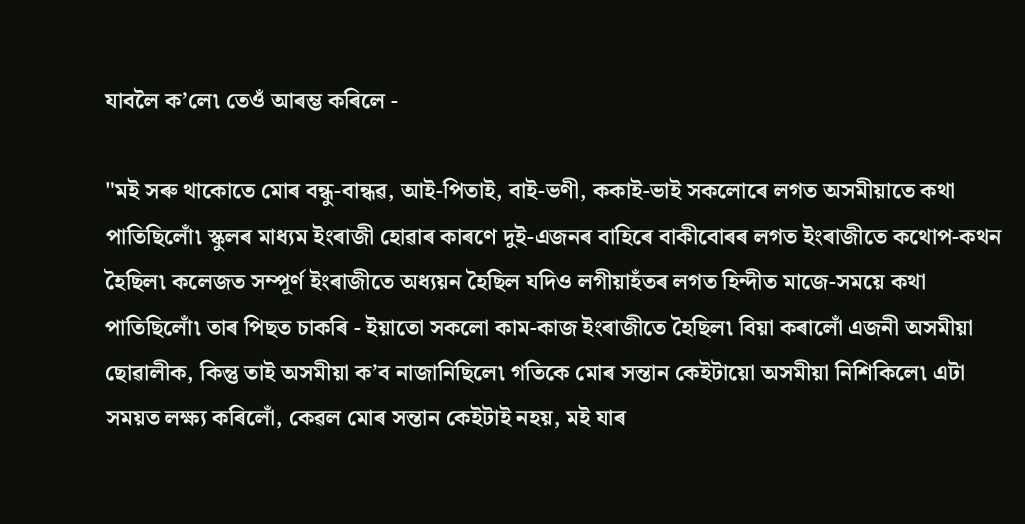যাবলৈ ক’লে৷ তেওঁ আৰম্ভ কৰিলে -

"মই সৰু থাকোতে মোৰ বন্ধু-বান্ধৱ, আই-পিতাই, বাই-ভণী, ককাই-ভাই সকলোৰে লগত অসমীয়াতে কথা পাতিছিলোঁ৷ স্কুলৰ মাধ্যম ইংৰাজী হোৱাৰ কাৰণে দুই-এজনৰ বাহিৰে বাকীবোৰৰ লগত ইংৰাজীতে কথোপ-কথন হৈছিল৷ কলেজত সম্পূৰ্ণ ইংৰাজীতে অধ্যয়ন হৈছিল যদিও লগীয়াহঁতৰ লগত হিন্দীত মাজে-সময়ে কথা পাতিছিলোঁ৷ তাৰ পিছত চাকৰি - ইয়াতো সকলো কাম-কাজ ইংৰাজীতে হৈছিল৷ বিয়া কৰালোঁ এজনী অসমীয়া ছোৱালীক, কিন্তু তাই অসমীয়া ক’ব নাজানিছিলে৷ গতিকে মোৰ সন্তান কেইটায়ো অসমীয়া নিশিকিলে৷ এটা সময়ত লক্ষ্য কৰিলোঁ, কেৱল মোৰ সন্তান কেইটাই নহয়, মই যাৰ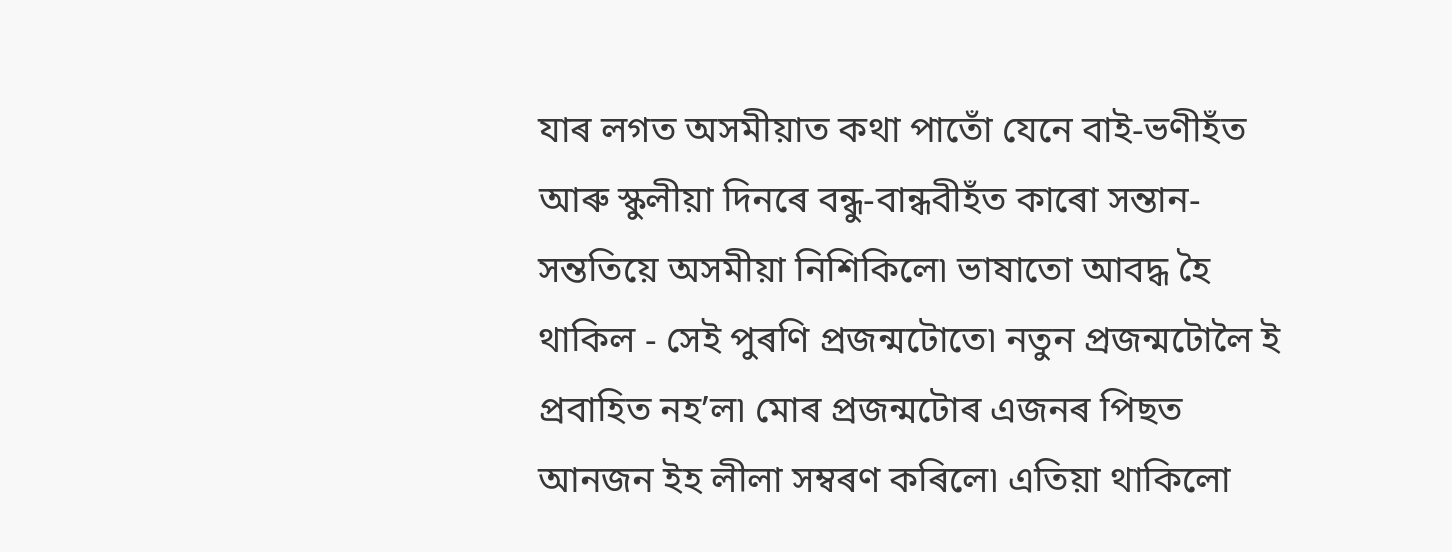যাৰ লগত অসমীয়াত কথা পাতোঁ যেনে বাই-ভণীহঁত আৰু স্কুলীয়া দিনৰে বন্ধু-বান্ধবীহঁত কাৰো সন্তান-সন্ততিয়ে অসমীয়া নিশিকিলে৷ ভাষাতো আবদ্ধ হৈ থাকিল - সেই পুৰণি প্ৰজন্মটোতে৷ নতুন প্ৰজন্মটোলৈ ই প্ৰবাহিত নহ’ল৷ মোৰ প্ৰজন্মটোৰ এজনৰ পিছত আনজন ইহ লীলা সম্বৰণ কৰিলে৷ এতিয়া থাকিলো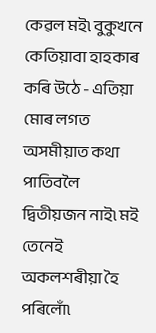কেৱল মই৷ বুকুখনে কেতিয়াবা হাহকাৰ কৰি উঠে - এতিয়া মোৰ লগত অসমীয়াত কথা পাতিবলৈ দ্বিতীয়জন নাই৷ মই তেনেই অকলশৰীয়া হৈ পৰিলোঁ৷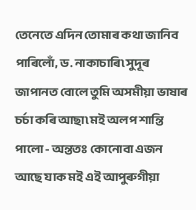তেনেতে এদিন তোমাৰ কথা জানিব পাৰিলোঁ, ড. নাকাচাৰি৷ সুদূৰ জাপানত বোলে তুমি অসমীয়া ভাষাৰ চৰ্চা কৰি আছা৷ মই অলপ শান্তি পালো - অন্ততঃ কোনোবা এজন আছে যাক মই এই আপুৰুগীয়া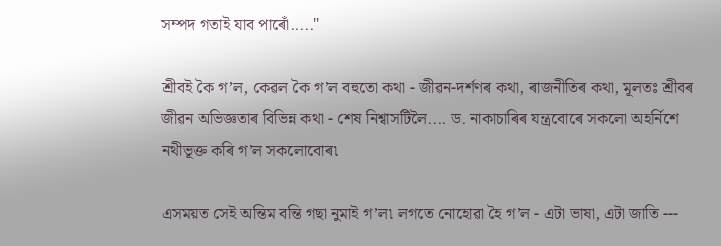সম্পদ গতাই যাব পাৰোঁ....."

শ্ৰীবই কৈ গ’ল, কেৱল কৈ গ’ল বহুতো কথা - জীৱন-দৰ্শণৰ কথা, ৰাজনীতিৰ কথা, মূলতঃ শ্ৰীবৰ জীৱন অভিজ্ঞতাৰ বিভিন্ন কথা - শেষ নিশ্বাসটিলৈ.... ড. নাকাচাৰিৰ যন্ত্ৰবোৰে সকলো অহৰ্নিশে নথীভূক্ত কৰি গ’ল সকলোবোৰ৷

এসময়ত সেই অন্তিম বন্তি গছা নুমাই গ’ল৷ লগতে নোহোৱা হৈ গ’ল - এটা ভাষা, এটা জাতি ---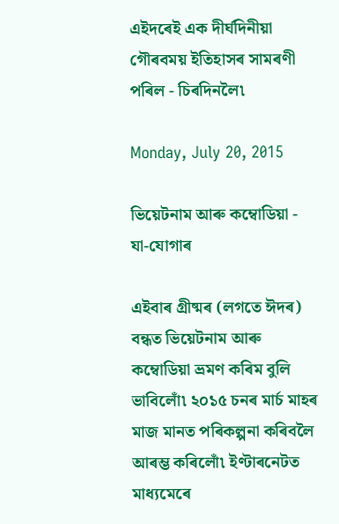এইদৰেই এক দীৰ্ঘদিনীয়া গৌৰবময় ইতিহাসৰ সামৰণী পৰিল - চিৰদিনলৈ৷

Monday, July 20, 2015

ভিয়েটনাম আৰু কম্বোডিয়া - যা-যোগাৰ

এইবাৰ গ্ৰীষ্মৰ (লগতে ঈদৰ) বন্ধত ভিয়েটনাম আৰু কম্বোডিয়া ভ্ৰমণ কৰিম বুলি ভাবিলোঁ৷ ২০১৫ চনৰ মাৰ্চ মাহৰ মাজ মানত পৰিকল্পনা কৰিবলৈ আৰম্ভ কৰিলোঁ৷ ইণ্টাৰনেটত মাধ্যমেৰে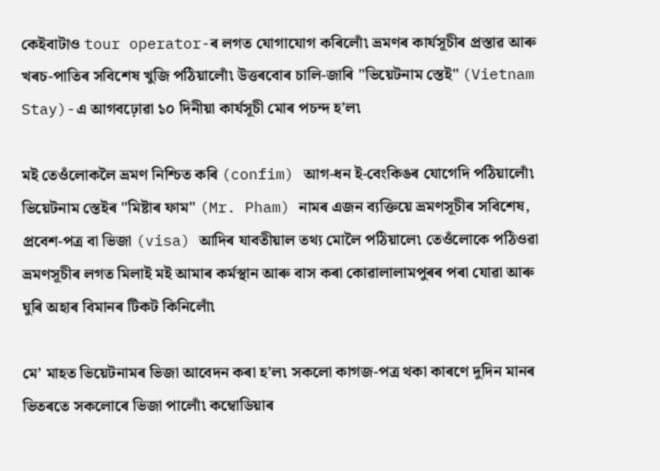কেইবাটাও tour operator-ৰ লগত যোগাযোগ কৰিলোঁ৷ ভ্ৰমণৰ কাৰ্যসূচীৰ প্ৰস্তাৱ আৰু খৰচ-পাতিৰ সবিশেষ খুজি পঠিয়ালোঁ৷ উত্তৰবোৰ চালি-জাৰি "ভিয়েটনাম স্তেই" (Vietnam Stay)-এ আগবঢ়োৱা ১০ দিনীয়া কাৰ্যসূচী মোৰ পচন্দ হ’ল৷

মই তেওঁলোকলৈ ভ্ৰমণ নিশ্চিত কৰি (confim) আগ-ধন ই-বেংকিঙৰ যোগেদি পঠিয়ালোঁ৷ ভিয়েটনাম স্তেইৰ "মিষ্টাৰ ফাম" (Mr. Pham) নামৰ এজন ব্যক্তিয়ে ভ্ৰমণসূচীৰ সবিশেষ, প্ৰবেশ-পত্ৰ বা ভিজা (visa) আদিৰ যাবতীয়াল তথ্য মোলৈ পঠিয়ালে৷ তেওঁলোকে পঠিওৱা ভ্ৰমণসূচীৰ লগত মিলাই মই আমাৰ কৰ্মস্থান আৰু বাস কৰা কোৱালালামপুৰৰ পৰা যোৱা আৰু ঘুৰি অহাৰ বিমানৰ টিকট কিনিলোঁ৷

মে’ মাহত ভিয়েটনামৰ ভিজা আবেদন কৰা হ’ল৷ সকলো কাগজ-পত্ৰ থকা কাৰণে দুদিন মানৰ ভিতৰতে সকলোৰে ভিজা পালোঁ৷ কম্বোডিয়াৰ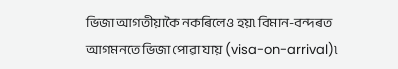ভিজা আগতীয়াকৈ নকৰিলেও হয়৷ বিমান-বন্দৰত আগমনতে ভিজা পোৱা যায় (visa-on-arrival)৷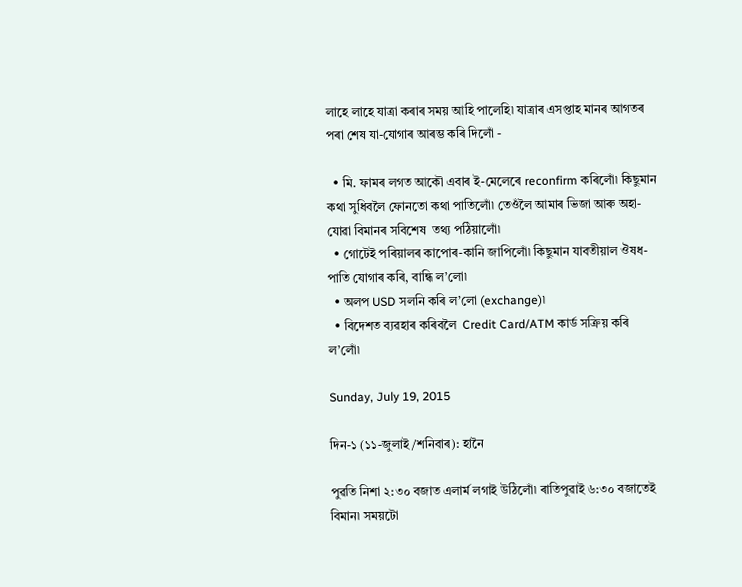লাহে লাহে যাত্ৰা কৰাৰ সময় আহি পালেহি৷ যাত্ৰাৰ এসপ্তাহ মানৰ আগতৰ পৰা শেষ যা-যোগাৰ আৰম্ভ কৰি দিলোঁ -

  • মি. ফামৰ লগত আকৌ এবাৰ ই-মেলেৰে reconfirm কৰিলোঁ৷ কিছুমান কথা সুধিবলৈ ফোনতো কথা পাতিলোঁ৷ তেওঁলৈ আমাৰ ভিজা আৰু অহা-যোৱা বিমানৰ সবিশেষ  তথ্য পঠিয়ালোঁ৷
  • গোটেই পৰিয়ালৰ কাপোৰ-কানি জাপিলোঁ৷ কিছুমান যাবতীয়াল ঔষধ-পাতি যোগাৰ কৰি, বান্ধি ল’লো৷
  • অলপ USD সলনি কৰি ল’লো (exchange)৷
  • বিদেশত ব্যৱহাৰ কৰিবলৈ  Credit Card/ATM কাৰ্ড সক্ৰিয় কৰি ল’লোঁ৷

Sunday, July 19, 2015

দিন-১ (১১-জুলাই/শনিবাৰ): হানৈ

পুৱতি নিশা ২:৩০ বজাত এলাৰ্ম লগাই উঠিলোঁ৷ ৰাতিপুৱাই ৬:৩০ বজাতেই বিমান৷ সময়টো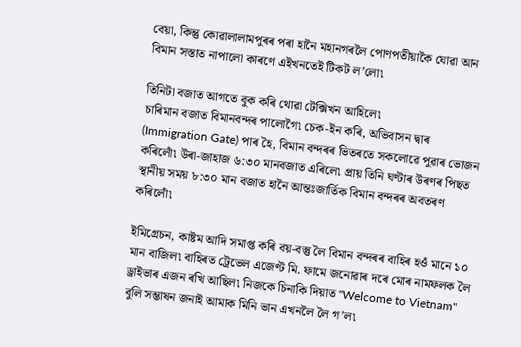বেয়া, কিন্তু কোৱালালামপুৰৰ পৰা হানৈ মহানগৰলৈ পোণপতীয়াকৈ যোৱা আন বিমান সস্তাত নাপালো কাৰণে এইখনতেই টিকট ল’লো৷

তিনিটা বজাত আগতে বুক কৰি থোৱা টেক্সিখন আহিলে৷
চাৰিমান বজাত বিমানবন্দৰ পালোগৈ৷ চেক-ইন কৰি, অভিবাসন দ্বাৰ (Immigration Gate) পাৰ হৈ, বিমান বন্দৰৰ ভিতৰতে সকলোৱে পুৱাৰ ভোজন কৰিলোঁ৷ উৰা-জাহাজ ৬:৩০ মানবজাত এৰিলে৷ প্ৰায় তিনি ঘণ্টাৰ উৰণৰ পিছত স্থানীয় সময় ৮:৩০ মান বজাত হানৈ আন্তঃজাৰ্তিক বিমান বন্দৰৰ অবতৰণ কৰিলোঁ৷

ইমিগ্ৰেচন, কাষ্টম আদি সমাপ্ত কৰি বয়-বস্তু লৈ বিমান বন্দৰৰ বাহিৰ হওঁ মানে ১০ মান বাজিল৷ বাহিৰত ট্ৰেভেল এজেণ্ট মি. ফামে জনোৱাৰ দৰে মোৰ নামফলক লৈ ড্ৰাইভাৰ এজন ৰখি আছিল৷ নিজকে চিনাকি দিয়াত "Welcome to Vietnam" বুলি সম্ভাষন জনাই আমাক মিনি ভান এখনলৈ লৈ গ’ল৷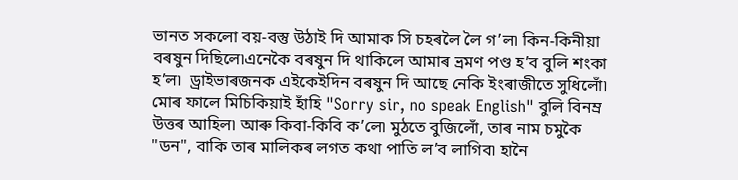ভানত সকলো বয়-বস্তু উঠাই দি আমাক সি চহৰলৈ লৈ গ’ল৷ কিন-কিনীয়া বৰষুন দিছিলে৷এনেকৈ বৰষুন দি থাকিলে আমাৰ ভ্ৰমণ পণ্ড হ’ব বুলি শংকা হ’ল৷  ড্ৰাইভাৰজনক এইকেইদিন বৰষুন দি আছে নেকি ইংৰাজীতে সুধিলোঁ৷ মোৰ ফালে মিচিকিয়াই হাঁহি "Sorry sir, no speak English" বুলি বিনম্ৰ উত্তৰ আহিল৷ আৰু কিবা-কিবি ক’লে৷ মুঠতে বুজিলোঁ, তাৰ নাম চমুকৈ "ডন", বাকি তাৰ মালিকৰ লগত কথা পাতি ল’ব লাগিব৷ হানৈ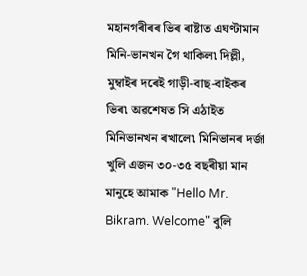মহানগৰীৰৰ ভিৰ ৰাষ্টাত এঘণ্টামান মিনি-ভানখন গৈ থাকিল৷ দিল্লী, মুম্বাইৰ দৰেই গাড়ী-বাছ-বাইকৰ ভিৰ৷ অৱশেষত সি এঠাইত মিনিভানখন ৰখালে৷ মিনিভানৰ দৰ্জা খুলি এজন ৩০-৩৫ বছৰীয়া মান মানুহে আমাক "Hello Mr. Bikram. Welcome" বুলি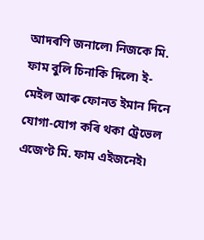আদৰণি জনালে৷ নিজকে মি. ফাম বুলি চিনাকি দিলে৷ ই-মেইল আৰু ফোনত ইমান দিনে যোগা-যোগ কৰি থকা ট্ৰেভেল এজেণ্ট মি. ফাম এইজনেই৷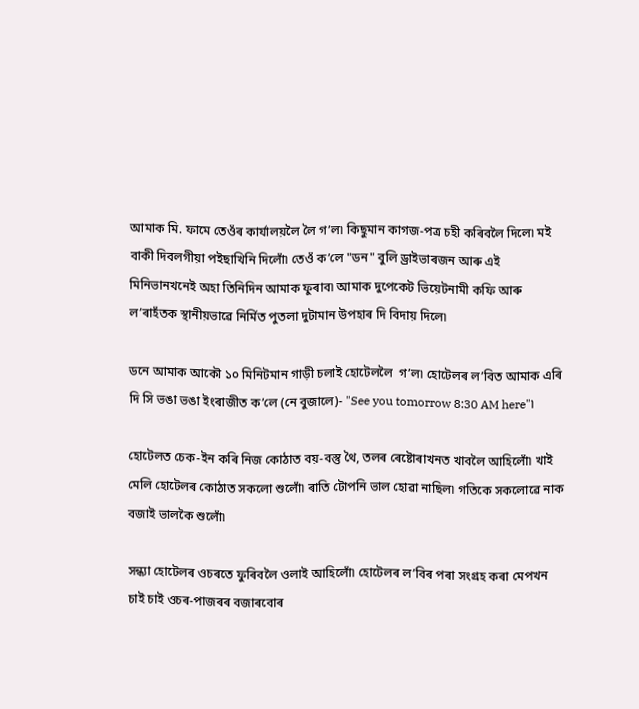আমাক মি. ফামে তেওঁৰ কাৰ্যালয়লৈ লৈ গ’ল৷ কিছুমান কাগজ-পত্ৰ চহী কৰিবলৈ দিলে৷ মই বাকী দিবলগীয়া পইছাখিনি দিলোঁ৷ তেওঁ ক’লে "ডন" বুলি ড্ৰাইভাৰজন আৰু এই মিনিভানখনেই অহা তিনিদিন আমাক ফুৰাব৷ আমাক দুপেকেট ভিয়েটনামী কফি আৰু ল’ৰাহঁতক স্থানীয়ভাৱে নিৰ্মিত পুতলা দুটামান উপহাৰ দি বিদায় দিলে৷

ডনে আমাক আকৌ ১০ মিনিটমান গাড়ী চলাই হোটেললৈ  গ’ল৷ হোটেলৰ ল’বিত আমাক এৰি দি সি ভঙা ভঙা ইংৰাজীত ক’লে (নে বুজালে)- "See you tomorrow 8:30 AM here"৷

হোটেলত চেক-ইন কৰি নিজ কোঠাত বয়-বস্তু থৈ, তলৰ ৰেষ্টোৰাখনত খাবলৈ আহিলোঁ৷ খাই মেলি হোটেলৰ কোঠাত সকলো শুলোঁ৷ ৰাতি টোপনি ভাল হোৱা নাছিল৷ গতিকে সকলোৱে নাক বজাই ভালকৈ শুলোঁ৷

সন্ধ্যা হোটেলৰ ওচৰতে ফুৰিবলৈ ওলাই আহিলোঁ৷ হোটেলৰ ল’বিৰ পৰা সংগ্ৰহ কৰা মেপখন চাই চাই ওচৰ-পাজৰৰ বজাৰবোৰ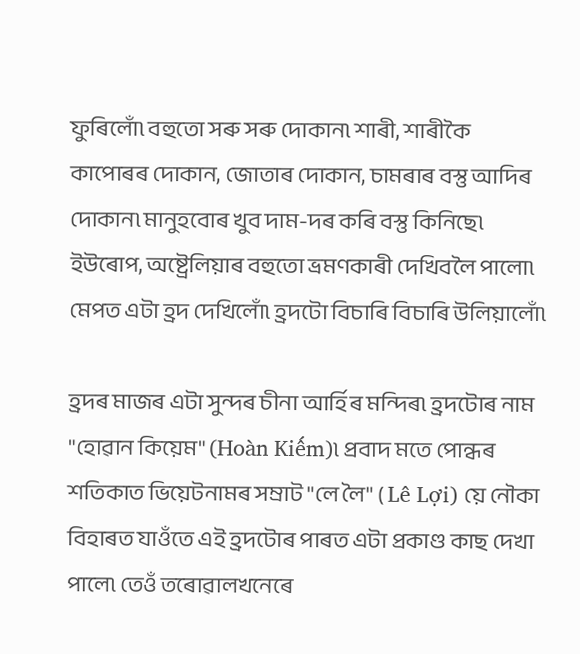ফুৰিলোঁ৷ বহুতো সৰু সৰু দোকান৷ শাৰী, শাৰীকৈ কাপোৰৰ দোকান, জোতাৰ দোকান, চামৰাৰ বস্তু আদিৰ দোকান৷ মানুহবোৰ খুব দাম-দৰ কৰি বস্তু কিনিছে৷ ইউৰোপ, অষ্ট্ৰেলিয়াৰ বহুতো ভ্ৰমণকাৰী দেখিবলৈ পালো৷ মেপত এটা হ্ৰদ দেখিলোঁ৷ হ্ৰদটো বিচাৰি বিচাৰি উলিয়ালোঁ৷

হ্ৰদৰ মাজৰ এটা সুন্দৰ চীনা আৰ্হিৰ মন্দিৰ৷ হ্ৰদটোৰ নাম "হোৱান কিয়েম" (Hoàn Kiếm)৷ প্ৰবাদ মতে পোন্ধৰ শতিকাত ভিয়েটনামৰ সম্ৰাট "লে লৈ" ( Lê Lợi) য়ে নৌকা বিহাৰত যাওঁতে এই হ্ৰদটোৰ পাৰত এটা প্ৰকাণ্ড কাছ দেখা পালে৷ তেওঁ তৰোৱালখনেৰে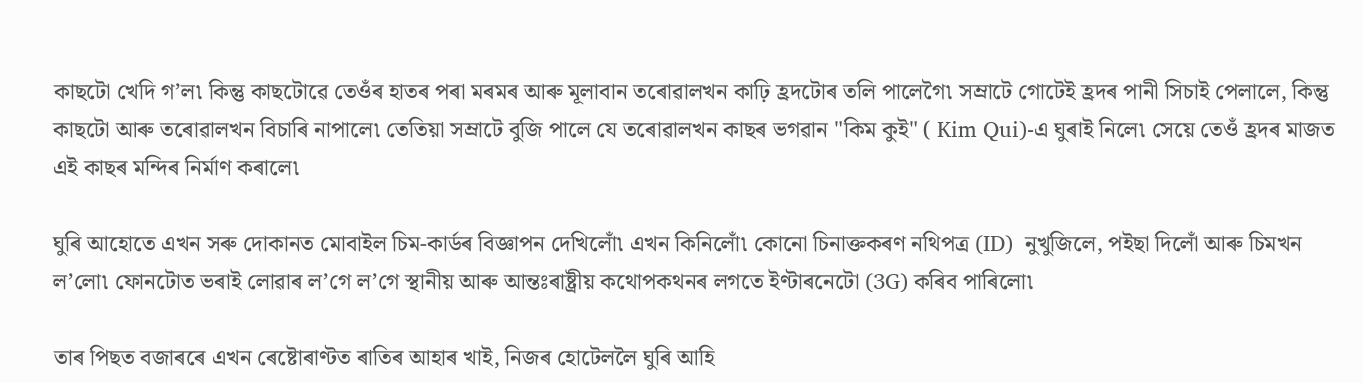কাছটো খেদি গ’ল৷ কিন্তু কাছটোৱে তেওঁৰ হাতৰ পৰা মৰমৰ আৰু মূলাবান তৰোৱালখন কাঢ়ি হ্ৰদটোৰ তলি পালেগৈ৷ সম্ৰাটে গোটেই হ্ৰদৰ পানী সিচাই পেলালে, কিন্তু কাছটো আৰু তৰোৱালখন বিচাৰি নাপালে৷ তেতিয়া সম্ৰাটে বুজি পালে যে তৰোৱালখন কাছৰ ভগৱান "কিম কুই" ( Kim Qui)-এ ঘুৰাই নিলে৷ সেয়ে তেওঁ হ্ৰদৰ মাজত এই কাছৰ মন্দিৰ নিৰ্মাণ কৰালে৷

ঘুৰি আহোতে এখন সৰু দোকানত মোবাইল চিম-কাৰ্ডৰ বিজ্ঞাপন দেখিলোঁ৷ এখন কিনিলোঁ৷ কোনো চিনাক্তকৰণ নথিপত্ৰ (ID)  নুখুজিলে, পইছা দিলোঁ আৰু চিমখন ল’লো৷ ফোনটোত ভৰাই লোৱাৰ ল’গে ল’গে স্থানীয় আৰু আন্তঃৰাষ্ট্ৰীয় কথোপকথনৰ লগতে ইণ্টাৰনেটো (3G) কৰিব পাৰিলো৷

তাৰ পিছত বজাৰৰে এখন ৰেষ্টোৰাণ্টত ৰাতিৰ আহাৰ খাই, নিজৰ হোটেললৈ ঘুৰি আহি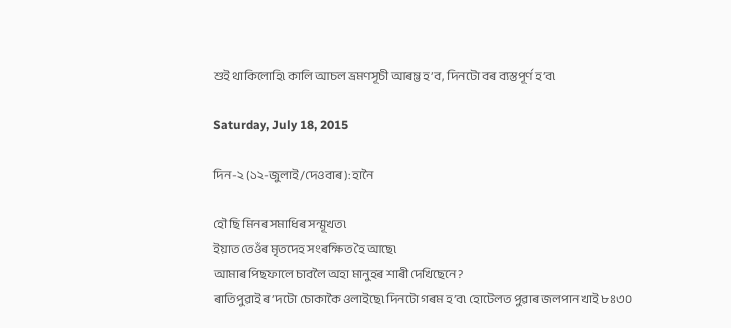শুই থাকিলোহি৷ কালি আচল ভ্ৰমণসূচী আৰম্ভ হ’ব, দিনটো বৰ ব্যস্তপূৰ্ণ হ’ব৷

Saturday, July 18, 2015

দিন-২ (১২-জুলাই/দেওবাৰ): হানৈ

হৌ ছি মিনৰ সমাধিৰ সন্মূখত৷
ইয়াত তেওঁৰ মৃতদেহ সংৰক্ষিত হৈ আছে৷
আমাৰ পিছফালে চাবলৈ অহা মানুহৰ শাৰী দেখিছেনে?
ৰাতিপুৱাই ৰ’দটো চোকাকৈ ওলাইছে৷ দিনটো গৰম হ’ব৷ হোটেলত পুৱাৰ জলপান খাই ৮ঃ৩০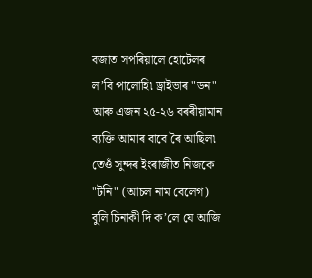বজাত সপৰিয়ালে হোটেলৰ ল’বি পালোহি৷ ড্ৰাইভাৰ "ডন" আৰু এজন ২৫-২৬ বৰৰীয়ামান ব্যক্তি আমাৰ বাবে ৰৈ আছিল৷ তেওঁ সুন্দৰ ইংৰাজীত নিজকে "টনি" (আচল নাম বেলেগ) বুলি চিনাকী দি ক’লে যে আজি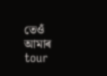তেওঁ আমাৰ tour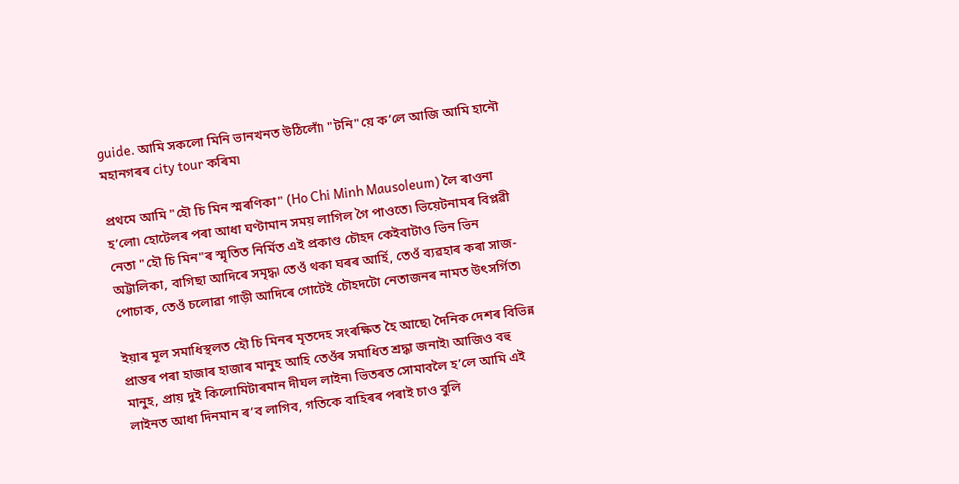guide. আমি সকলো মিনি ভানখনত উঠিলোঁ৷ "টনি"য়ে ক’লে আজি আমি হানৌ মহানগৰৰ city tour কৰিম৷

প্ৰথমে আমি "হৌ চি মিন স্মৰণিকা" (Ho Chi Minh Mausoleum) লৈ ৰাওনা হ’লো৷ হোটেলৰ পৰা আধা ঘণ্টামান সময় লাগিল গৈ পাওতে৷ ভিয়েটনামৰ বিপ্লৱী নেতা "হৌ চি মিন"ৰ স্মৃতিত নিৰ্মিত এই প্ৰকাণ্ড চৌহদ কেইবাটাও ভিন ভিন অট্টালিকা, বাগিছা আদিৰে সমৃদ্ধ৷ তেওঁ থকা ঘৰৰ আৰ্হি, তেওঁ ব্যৱহাৰ কৰা সাজ-পোচাক, তেওঁ চলোৱা গাড়ী আদিৰে গোটেই চৌহদটো নেতাজনৰ নামত উৎসৰ্গিত৷

ইয়াৰ মূল সমাধিস্থলত হৌ চি মিনৰ মৃতদেহ সংৰক্ষিত হৈ আছে৷ দৈনিক দেশৰ বিভিন্ন প্ৰান্তৰ পৰা হাজাৰ হাজাৰ মানুহ আহি তেওঁৰ সমাধিত শ্ৰদ্ধা জনাই৷ আজিও বহু মানুহ, প্ৰায় দুই কিলোমিটাৰমান দীঘল লাইন৷ ভিতৰত সোমাবলৈ হ’লে আমি এই লাইনত আধা দিনমান ৰ’ব লাগিব, গতিকে বাহিৰৰ পৰাই চাও বুলি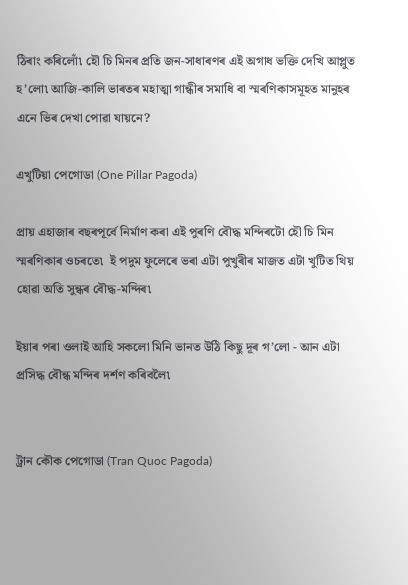ঠিৰাং কৰিলোঁ৷ হৌ চি মিনৰ প্ৰতি জন-সাধাৰণৰ এই অগাধ ভক্তি দেখি আপ্লুত হ’লো৷ আজি-কালি ভাৰতৰ মহাত্মা গান্ধীৰ সমাধি বা স্মৰণিকাসমূহত মানুহৰ এনে ভিৰ দেখা পোৱা যায়নে?

এখুটিয়া পেগোডা (One Pillar Pagoda)

প্ৰায় এহাজাৰ বছৰপূৰ্বে নিৰ্মাণ কৰা এই পুৰণি বৌদ্ধ মন্দিৰটো হৌ চি মিন স্মৰণিকাৰ ওচৰতে৷  ই পদুম ফুলেৰে ভৰা এটা পুখুৰীৰ মাজত এটা খুটিত থিয় হোৱা অতি সুন্ধৰ বৌদ্ধ-মন্দিৰ৷

ইয়াৰ পৰা ওলাই আহি সকলো মিনি ভানত উঠি কিছু দূৰ গ’লো - আন এটা প্ৰসিদ্ধ বৌন্ধ মন্দিৰ দৰ্শণ কৰিবলৈ৷


ট্ৰান কৌক পেগোডা (Tran Quoc Pagoda)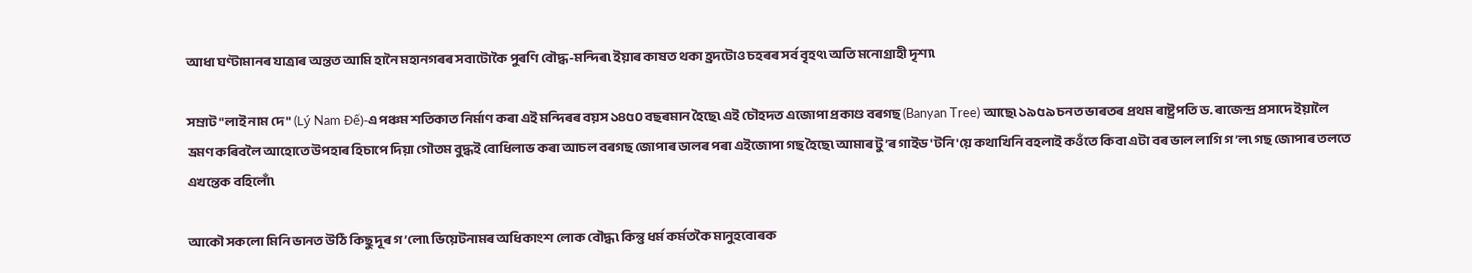আধা ঘণ্টামানৰ যাত্ৰাৰ অন্তত আমি হানৈ মহানগৰৰ সবাটোকৈ পুৰণি বৌদ্ধ-মন্দিৰ৷ ইয়াৰ কাষত থকা হ্ৰদটোও চহৰৰ সৰ্ব বৃহৎ৷ অতি মনোগ্ৰাহী দৃশ্য৷

সম্ৰাট "লাই নাম দে" (Lý Nam Đế)-এ পঞ্চম শতিকাত নিৰ্মাণ কৰা এই মন্দিৰৰ বয়স ১৪৫০ বছৰমান হৈছে৷ এই চৌহদত এজোপা প্ৰকাণ্ড বৰগছ (Banyan Tree) আছে৷ ১৯৫৯ চনত ভাৰতৰ প্ৰথম ৰাষ্ট্ৰপতি ড. ৰাজেন্দ্ৰ প্ৰসাদে ইয়ালৈ ভ্ৰমণ কৰিবলৈ আহোতে উপহাৰ হিচাপে দিয়া গৌতম বুদ্ধই বোধিলাভ কৰা আচল বৰগছ জোপাৰ ডালৰ পৰা এইজোপা গছ হৈছে৷ আমাৰ টু’ৰ গাইড 'টনি'য়ে কথাখিনি বহলাই কওঁতে কিবা এটা বৰ ভাল লাগি গ’ল৷ গছ জোপাৰ তলতে এখন্তেক বহিলোঁ৷

আকৌ সকলো মিনি ভানত উঠি কিছু দূৰ গ’লো৷ ভিয়েটনামৰ অধিকাংশ লোক বৌদ্ধ৷ কিন্তু ধৰ্ম কৰ্মতকৈ মানুহবোৰক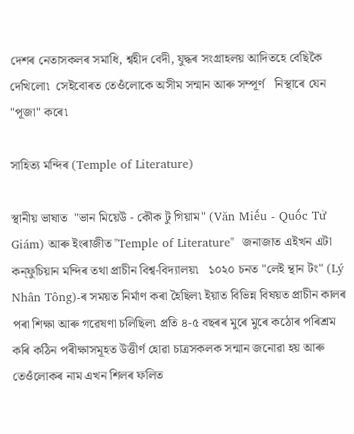দেশৰ নেতাসকলৰ সমাধি, শ্বহীদ বেদী, যুদ্ধৰ সংগ্ৰাহলয় আদিতহে বেছিকৈ দেখিলো৷  সেইবোৰত তেওঁলোকে অসীম সন্মান আৰু সম্পূৰ্ণ   নিস্থাৰে যেন "পূজা" কৰে৷

সাহিত্য মন্দিৰ (Temple of Literature)

স্থানীয় ভাষাত  "ভান মিয়েউ - কৌক টু গিয়াম" (Văn Miếu - Quốc Tử Giám) আৰু ইংৰাজীত "Temple of Literature"  জনাজাত এইখন এটা কন্‌ফুচিয়ান মন্দিৰ তথা প্ৰাচীন বিশ্ব-বিদ্যালয়৷   ১০২০ চনত "লেই ন্থান টং" (Lý Nhân Tông)-ৰ সময়ত নিৰ্মাণ কৰা হৈছিল৷ ইয়াত বিভিন্ন বিষয়ত প্ৰাচীন কালৰ পৰা শিক্ষা আৰু গৱেষণা চলিছিল৷ প্ৰতি ৪-৫ বছৰৰ মুৰে মুৰে কঠোৰ পৰিশ্ৰম কৰি কঠিন পৰীক্ষাসমূহত উত্তীৰ্ণ হোৱা চাত্ৰসকলক সন্মান জনোৱা হয় আৰু তেওঁলোকৰ নাম এখন শিলৰ ফলিত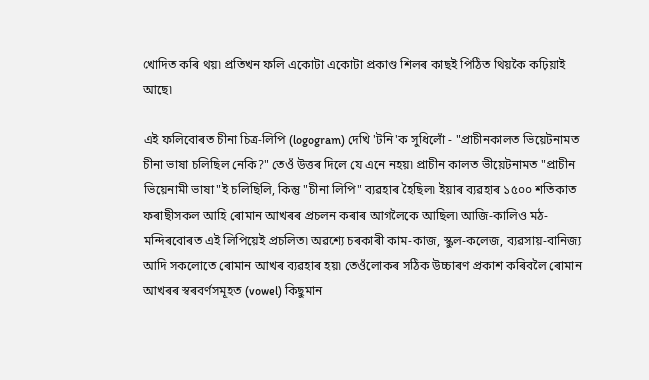খোদিত কৰি থয়৷ প্ৰতিখন ফলি একোটা একোটা প্ৰকাণ্ড শিলৰ কাছই পিঠিত থিয়কৈ কঢ়িয়াই আছে৷

এই ফলিবোৰত চীনা চিত্ৰ-লিপি (logogram) দেখি 'টনি'ক সুধিলোঁ - "প্ৰাচীনকালত ভিয়েটনামত চীনা ভাষা চলিছিল নেকি?" তেওঁ উত্তৰ দিলে যে এনে নহয়৷ প্ৰাচীন কালত ভীয়েটনামত "প্ৰাচীন ভিয়েনামী ভাষা"ই চলিছিলি, কিন্তু "চীনা লিপি" ব্যৱহাৰ হৈছিল৷ ইয়াৰ ব্যৱহাৰ ১৫০০ শতিকাত ফৰাছীসকল আহি ৰোমান আখৰৰ প্ৰচলন কৰাৰ আগলৈকে আছিল৷ আজি-কালিও মঠ-মন্দিৰবোৰত এই লিপিয়েই প্ৰচলিত৷ অৱশ্যে চৰকাৰী কাম-কাজ, স্কুল-কলেজ, ব্যৱসায়-বানিজ্য আদি সকলোতে ৰোমান আখৰ ব্যৱহাৰ হয়৷ তেওঁলোকৰ সঠিক উচ্চাৰণ প্ৰকাশ কৰিবলৈ ৰোমান আখৰৰ স্বৰবৰ্ণসমূহত (vowel) কিছুমান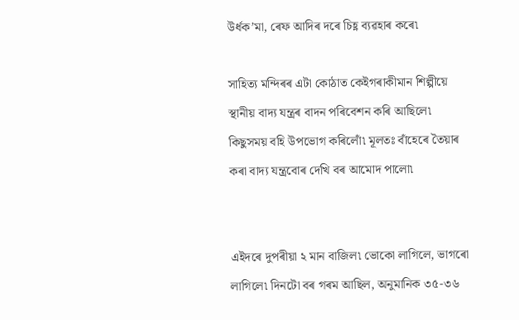উৰ্ধক’মা, ৰেফ আদিৰ দৰে চিহ্ণ ব্যৱহাৰ কৰে৷

সাহিত্য মন্দিৰৰ এটা কোঠাত কেইগৰাকীমান শিল্পীয়ে স্থানীয় বাদ্য যন্ত্ৰৰ বাদন পৰিবেশন কৰি আছিলে৷ কিছুসময় বহি উপভোগ কৰিলোঁ৷ মূলতঃ বাঁহেৰে তৈয়াৰ কৰা বাদ্য যন্ত্ৰবোৰ দেখি বৰ আমোদ পালো৷


এইদৰে দুপৰীয়া ২ মান বাজিল৷ ভোকো লাগিলে, ভাগৰো লাগিলে৷ দিনটো বৰ গৰম আছিল, অনুমানিক ৩৫-৩৬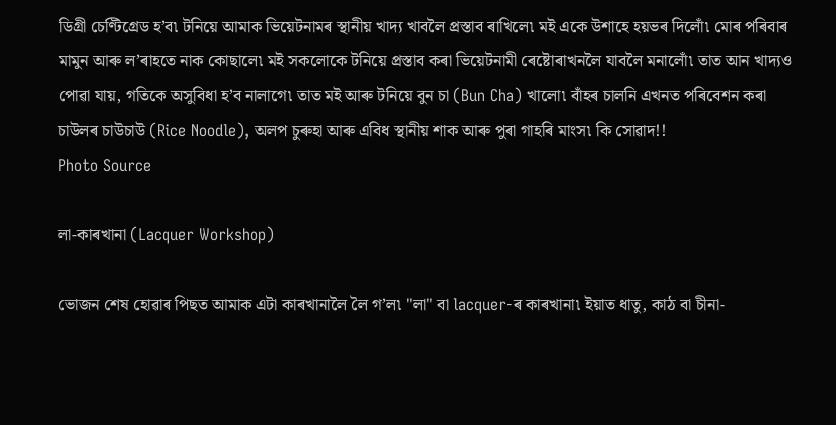ডিগ্ৰী চেণ্টিগ্ৰেড হ’ব৷ টনিয়ে আমাক ভিয়েটনামৰ স্থানীয় খাদ্য খাবলৈ প্ৰস্তাব ৰাখিলে৷ মই একে উশাহে হয়ভৰ দিলোঁ৷ মোৰ পৰিবাৰ মামুন আৰু ল’ৰাহতে নাক কোছালে৷ মই সকলোকে টনিয়ে প্ৰস্তাব কৰা ভিয়েটনামী ৰেষ্টোৰাখনলৈ যাবলৈ মনালোঁ৷ তাত আন খাদ্যও পোৱা যায়, গতিকে অসুবিধা হ’ব নালাগে৷ তাত মই আৰু টনিয়ে বুন চা (Bun Cha) খালো৷ বাঁহৰ চালনি এখনত পৰিবেশন কৰা চাউলৰ চাউচাউ (Rice Noodle), অলপ চুৰুহা আৰু এবিধ স্থানীয় শাক আৰু পুৰা গাহৰি মাংস৷ কি সোৱাদ!!
Photo Source

লা-কাৰখানা (Lacquer Workshop)

ভোজন শেষ হোৱাৰ পিছত আমাক এটা কাৰখানালৈ লৈ গ’ল৷ "লা" বা lacquer-ৰ কাৰখানা৷ ইয়াত ধাতু, কাঠ বা চীনা-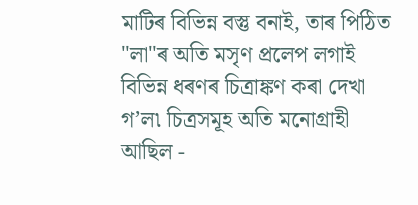মাটিৰ বিভিন্ন বস্তু বনাই, তাৰ পিঠিত "লা"ৰ অতি মসৃণ প্ৰলেপ লগাই বিভিন্ন ধৰণৰ চিত্ৰাঙ্কণ কৰা দেখা গ’ল৷ চিত্ৰসমূহ অতি মনোগ্ৰাহী আছিল -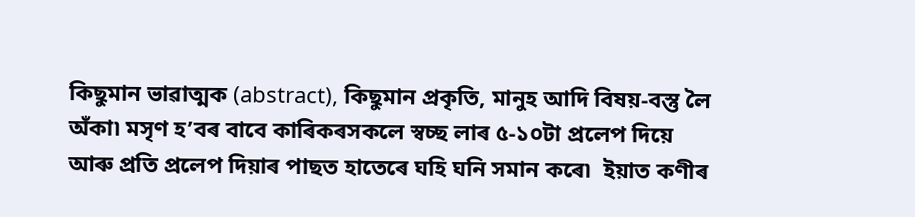কিছুমান ভাৱাত্মক (abstract), কিছুমান প্ৰকৃতি, মানুহ আদি বিষয়-বস্তু লৈ অঁকা৷ মসৃণ হ’বৰ বাবে কাৰিকৰসকলে স্বচ্ছ লাৰ ৫-১০টা প্ৰলেপ দিয়ে আৰু প্ৰতি প্ৰলেপ দিয়াৰ পাছত হাতেৰে ঘহি ঘনি সমান কৰে৷  ইয়াত কণীৰ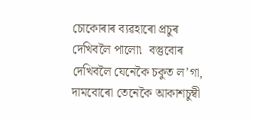চোকোৰাৰ ব্যৱহাৰো প্ৰচুৰ দেখিবলৈ পালো৷  বস্তুবোৰ দেখিবলৈ যেনেকৈ চকুত ল’গা, দামবোৰো তেনেকৈ আকাশচুম্বী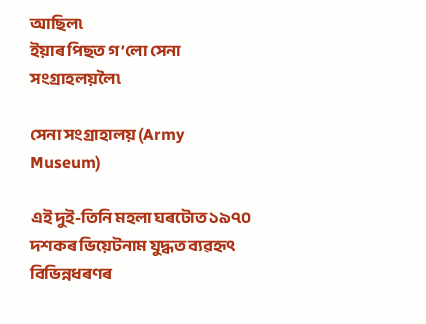আছিল৷
ইয়াৰ পিছত গ’লো সেনা সংগ্ৰাহলয়লৈ৷

সেনা সংগ্ৰাহালয় (Army Museum)

এই দুই-তিনি মহলা ঘৰটোত ১৯৭০ দশকৰ ভিয়েটনাম যুদ্ধত ব্যৱহৃৎ বিভিন্নধৰণৰ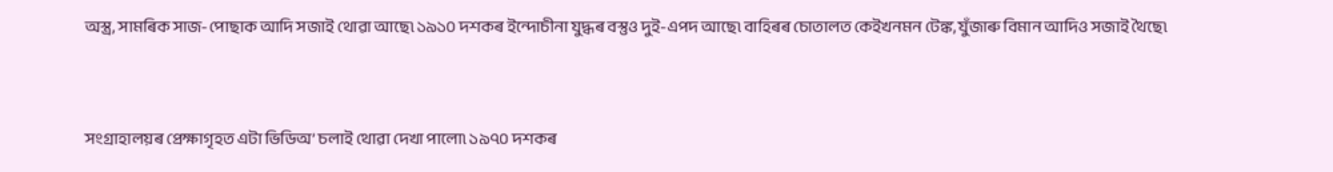অস্ত্ৰ, সামৰিক সাজ-পোছাক আদি সজাই থোৱা আছে৷ ১৯১০ দশকৰ ইন্দোচীনা যুদ্ধৰ বস্তুও দুই-এপদ আছে৷ বাহিৰৰ চোতালত কেইখনমন টেঙ্ক, যুঁজাৰু বিমান আদিও সজাই থৈছে৷


সংগ্ৰাহালয়ৰ প্ৰেক্ষাগৃহত এটা ভিডিঅ’ চলাই থোৱা দেখা পালো৷ ১৯৭০ দশকৰ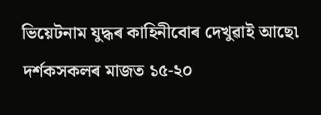ভিয়েটনাম যুদ্ধৰ কাহিনীবোৰ দেখুৱাই আছে৷ দৰ্শকসকলৰ মাজত ১৫-২০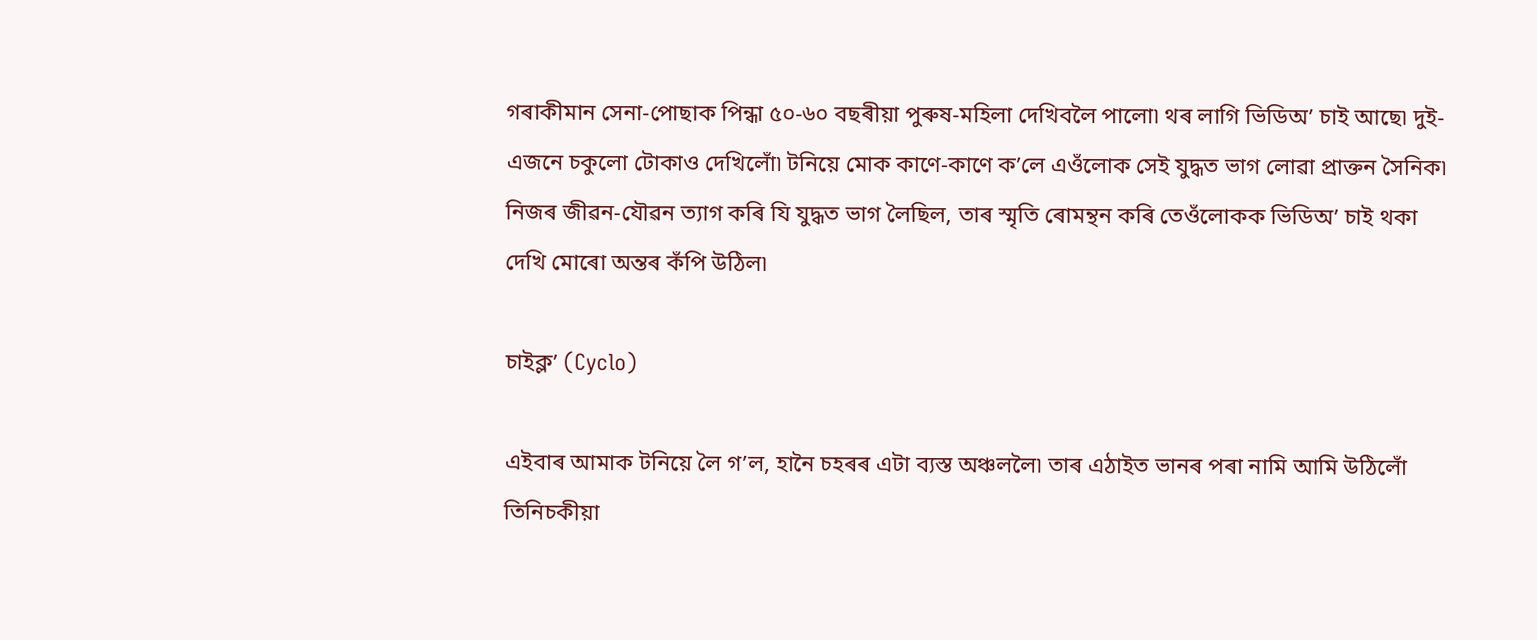গৰাকীমান সেনা-পোছাক পিন্ধা ৫০-৬০ বছৰীয়া পুৰুষ-মহিলা দেখিবলৈ পালো৷ থৰ লাগি ভিডিঅ’ চাই আছে৷ দুই-এজনে চকুলো টোকাও দেখিলোঁ৷ টনিয়ে মোক কাণে-কাণে ক’লে এওঁলোক সেই যুদ্ধত ভাগ লোৱা প্ৰাক্তন সৈনিক৷ নিজৰ জীৱন-যৌৱন ত্যাগ কৰি যি যুদ্ধত ভাগ লৈছিল, তাৰ স্মৃতি ৰোমন্থন কৰি তেওঁলোকক ভিডিঅ’ চাই থকা দেখি মোৰো অন্তৰ কঁপি উঠিল৷

চাইক্ল’ (Cyclo)

এইবাৰ আমাক টনিয়ে লৈ গ’ল, হানৈ চহৰৰ এটা ব্যস্ত অঞ্চললৈ৷ তাৰ এঠাইত ভানৰ পৰা নামি আমি উঠিলোঁ তিনিচকীয়া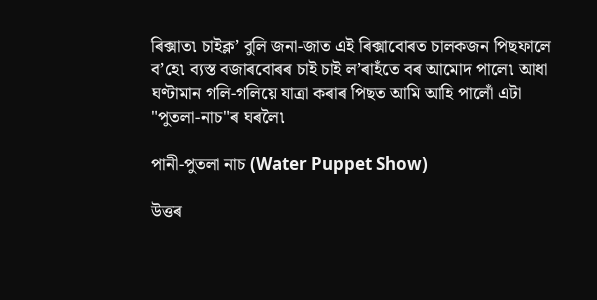ৰিক্সাত৷ চাইক্ল’ বুলি জনা-জাত এই ৰিক্সাবোৰত চালকজন পিছফালে ব’হে৷ ব্যস্ত বজাৰবোৰৰ চাই চাই ল’ৰাহঁতে বৰ আমোদ পালে৷ আধা ঘণ্টামান গলি-গলিয়ে যাত্ৰা কৰাৰ পিছত আমি আহি পালোঁ এটা "পুতলা-নাচ"ৰ ঘৰলৈ৷

পানী-পুতলা নাচ (Water Puppet Show)

উত্তৰ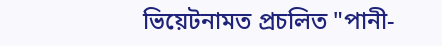ভিয়েটনামত প্ৰচলিত "পানী-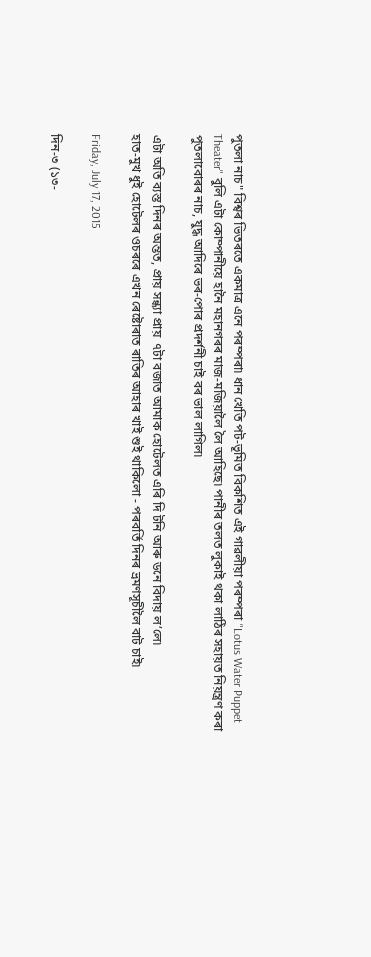পুতলা নাচ" বিশ্বৰ ভিতৰতে একমাত্ৰ এনে পৰম্পৰা৷ ধান খেতি পট-ভূমিত বিকশিত এই গাৱলীয়া পৰম্পৰা "Lotus Water Puppet Theater" বুলি এটা কোম্পানীয়ে হানৈ মহানগৰৰ মাজ-মজিয়ালৈ লৈ আহিছে৷ পানীৰ তলত লুকাই থকা লাঠিৰ সহায়ত নিয়ন্ত্ৰণ কৰা পুতলাবোৰৰ নাচ, যুদ্ধ আদিৰে ভৰ-পোৰ প্ৰদৰ্শনী চাই বৰ ভাল লাগিল৷

এটা অতি ব্যস্ত দিনৰ অন্তত, প্ৰায় সন্ধ্যা প্ৰায়  ৭টা বজাত আমাক হোটেলত এৰি দি টনি আৰু ডনে বিদায় ল’লে৷
হাত-মুখ ধুই হোটেলৰ ওচৰৰে এখন ৰেষ্টোৰাত ৰাতিৰ আহাৰ খাই শুই থাকিলো - পৰবৰ্তি দিনৰ ভ্ৰমণসূচীলৈ বাট চাই৷

Friday, July 17, 2015

দিন-৩ (১৩-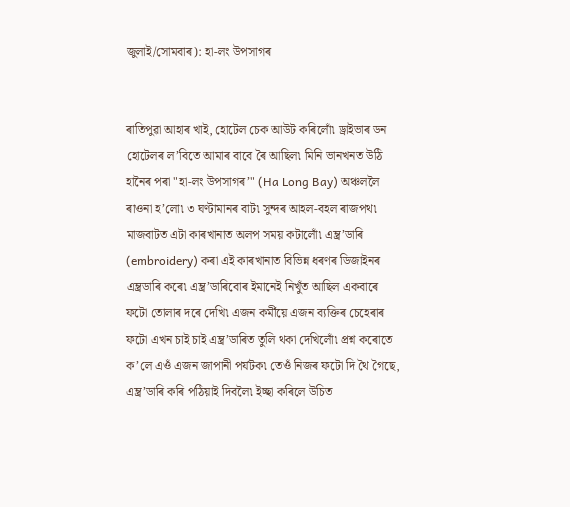জুলাই/সোমবাৰ): হা-লং উপসাগৰ


ৰাতিপুৱা আহাৰ খাই, হোটেল চেক আউট কৰিলোঁ৷ ড্ৰাইভাৰ ডন হোটেলৰ ল’বিতে আমাৰ বাবে ৰৈ আছিল৷ মিনি ভানখনত উঠি হানৈৰ পৰা "হা-লং উপসাগৰ’" (Ha Long Bay) অঞ্চললৈ ৰাওনা হ’লো৷ ৩ ঘণ্টামানৰ বাট৷ সুন্দৰ আহল-বহল ৰাজপথ৷ মাজবাটত এটা কাৰখানাত অলপ সময় কটালোঁ৷ এম্ব্ৰ’ডাৰি (embroidery) কৰা এই কাৰখানাত বিভিন্ন ধৰণৰ ডিজাইনৰ এম্ব্ৰডাৰি কৰে৷ এম্ব্ৰ’ডাৰিবোৰ ইমানেই নিখুঁত আছিল একবাৰে ফটো তোলাৰ দৰে দেখি৷ এজন কৰ্মীয়ে এজন ব্যক্তিৰ চেহেৰাৰ ফটো এখন চাই চাই এম্ব্ৰ’ডাৰিত তুলি থকা দেখিলোঁ৷ প্ৰশ্ন কৰোতে ক’লে এওঁ এজন জাপানী পৰ্যটক৷ তেওঁ নিজৰ ফটো দি থৈ গৈছে, এম্ব্ৰ’ডাৰি কৰি পঠিয়াই দিবলৈ৷ ইচ্ছা কৰিলে উচিত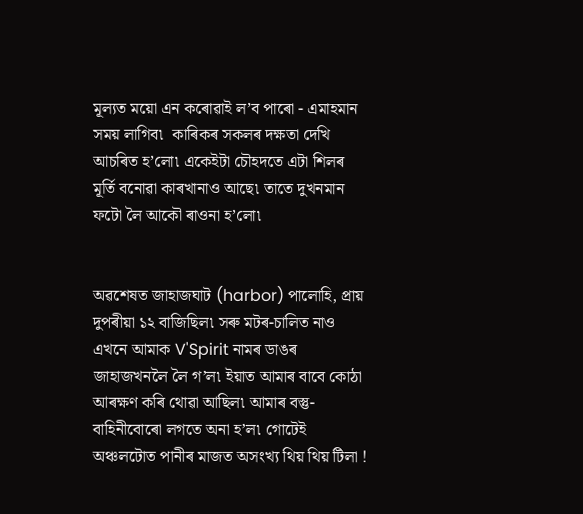মূল্যত ময়ো এন কৰোৱাই ল’ব পাৰো - এমাহমান সময় লাগিব৷  কাৰিকৰ সকলৰ দক্ষতা দেখি আচৰিত হ’লো৷ একেইটা চৌহদতে এটা শিলৰ মূৰ্তি বনোৱা কাৰখানাও আছে৷ তাতে দুখনমান ফটো লৈ আকৌ ৰাওনা হ’লো৷


অৱশেষত জাহাজঘাট (harbor) পালোহি, প্ৰায় দুপৰীয়া ১২ বাজিছিল৷ সৰু মটৰ-চালিত নাও এখনে আমাক V'Spirit নামৰ ডাঙৰ জাহাজখনলৈ লৈ গ’ল৷ ইয়াত আমাৰ বাবে কোঠা আৰক্ষণ কৰি থোৱা আছিল৷ আমাৰ বস্তু-বাহিনীবোৰো লগতে অনা হ’ল৷ গোটেই অঞ্চলটোত পানীৰ মাজত অসংখ্য থিয় থিয় টিলা !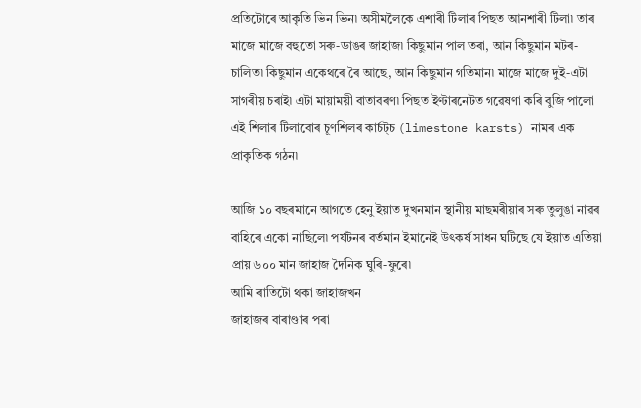প্ৰতিটোৰে আকৃতি ভিন ভিন৷ অসীমলৈকে এশাৰী টিলাৰ পিছত আনশাৰী টিলা৷ তাৰ মাজে মাজে বহুতো সৰু-ডাঙৰ জাহাজ৷ কিছুমান পাল তৰা, আন কিছুমান মটৰ-চালিত৷ কিছুমান একেথৰে ৰৈ আছে, আন কিছুমান গতিমান৷ মাজে মাজে দুই-এটা সাগৰীয় চৰাই৷ এটা মায়াময়ী বাতাবৰণ৷ পিছত ইণ্টাৰনেটত গৱেষণা কৰি বুজি পালো এই শিলাৰ টিলাবোৰ চূণশিলৰ কাৰ্চট্‌চ (limestone karsts) নামৰ এক প্ৰাকৃতিক গঠন৷

আজি ১০ বছৰমানে আগতে হেনু ইয়াত দুখনমান স্থানীয় মাছমৰীয়াৰ সৰু তুলুঙা নাৱৰ বাহিৰে একো নাছিলে৷ পৰ্যটনৰ বৰ্তমান ইমানেই উৎকৰ্ষ সাধন ঘটিছে যে ইয়াত এতিয়া প্ৰায় ৬০০ মান জাহাজ দৈনিক ঘুৰি-ফুৰে৷
আমি ৰাতিটো থকা জাহাজখন
জাহাজৰ বাৰাণ্ডাৰ পৰা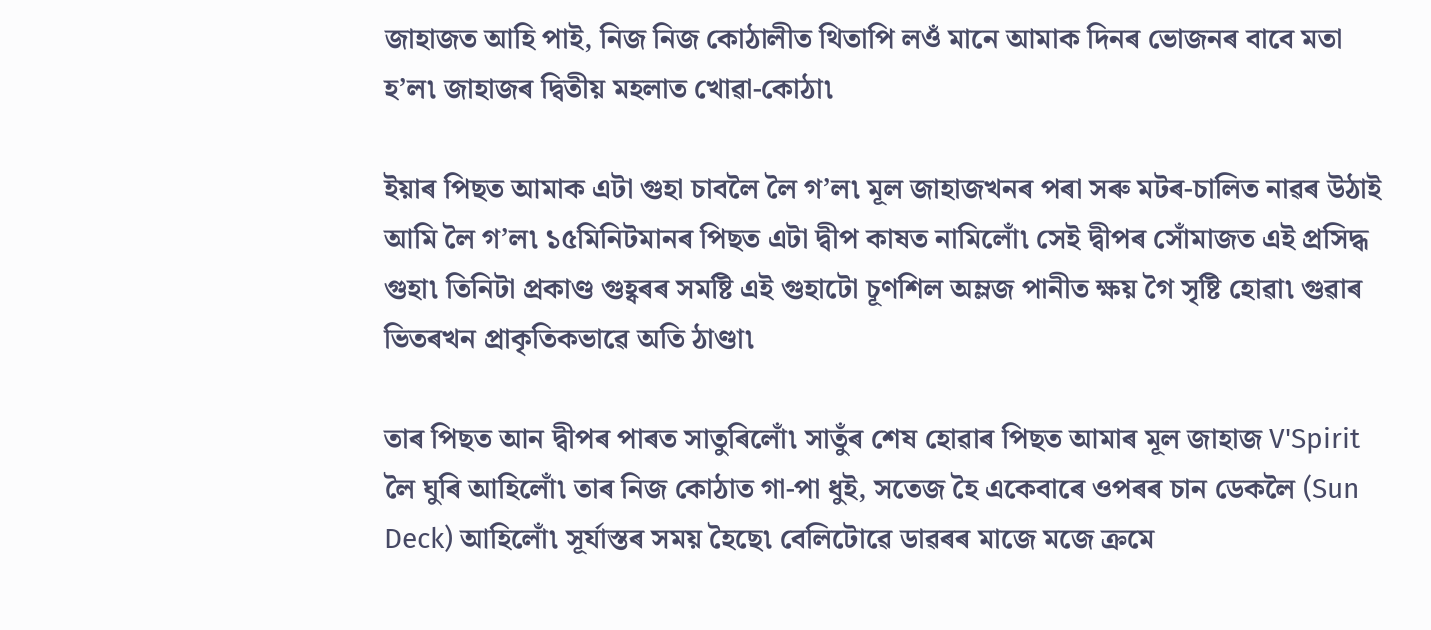জাহাজত আহি পাই, নিজ নিজ কোঠালীত থিতাপি লওঁ মানে আমাক দিনৰ ভোজনৰ বাবে মতা হ’ল৷ জাহাজৰ দ্বিতীয় মহলাত খোৱা-কোঠা৷

ইয়াৰ পিছত আমাক এটা গুহা চাবলৈ লৈ গ’ল৷ মূল জাহাজখনৰ পৰা সৰু মটৰ-চালিত নাৱৰ উঠাই আমি লৈ গ’ল৷ ১৫মিনিটমানৰ পিছত এটা দ্বীপ কাষত নামিলোঁ৷ সেই দ্বীপৰ সোঁমাজত এই প্ৰসিদ্ধ গুহা৷ তিনিটা প্ৰকাণ্ড গুহ্বৰৰ সমষ্টি এই গুহাটো চূণশিল অম্লজ পানীত ক্ষয় গৈ সৃষ্টি হোৱা৷ গুৱাৰ ভিতৰখন প্ৰাকৃতিকভাৱে অতি ঠাণ্ডা৷

তাৰ পিছত আন দ্বীপৰ পাৰত সাতুৰিলোঁ৷ সাতুঁৰ শেষ হোৱাৰ পিছত আমাৰ মূল জাহাজ V'Spirit লৈ ঘুৰি আহিলোঁ৷ তাৰ নিজ কোঠাত গা-পা ধুই, সতেজ হৈ একেবাৰে ওপৰৰ চান ডেকলৈ (Sun Deck) আহিলোঁ৷ সূৰ্যাস্তৰ সময় হৈছে৷ বেলিটোৱে ডাৱৰৰ মাজে মজে ক্ৰমে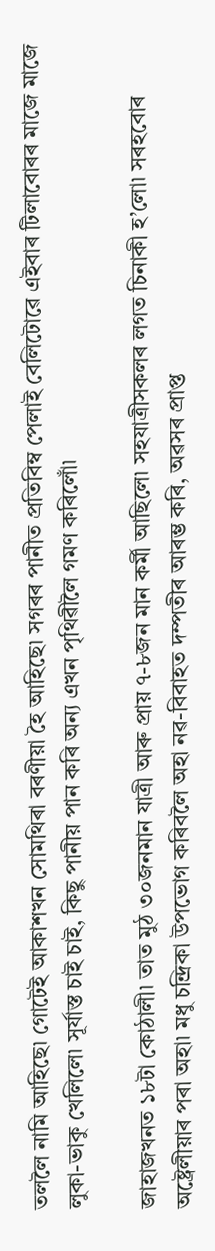তললৈ নামি আহিছে৷ গোটেই আকাশখন সোমথিৰা বৰণীয়া হৈ আহিছে৷ সগৰৰ পানীত প্ৰতিবিম্ব পেলাই বেলিটোৱে এইবাৰ টিলাবোৰৰ মাজে মাজে লুকা-ভাকু খেলিলে৷ সূৰ্যাস্ত চাই চাই, কিছু পানীয় পান কৰি অন্য এখন পৃথিৱীলৈ গমণ কৰিলোঁ৷

জাহাজখনত ১৮টা কোঠালী৷ তাত মুঠ ৩০জনমান যাত্ৰী আৰু প্ৰায় ৭-৮জন মান কৰ্মী আছিলে৷ সহযাত্ৰীসকলৰ লগত চিনাকী হ’লো৷ সৰহবোৰ অষ্ট্ৰেলীয়াৰ পৰা অহা৷ মধু চন্দ্ৰিকা উপভোগ কৰিবলৈ অহা নৱ-বিবাহত দম্পতীৰ আৰম্ভ কৰি, অৱসৰ প্ৰাপ্ত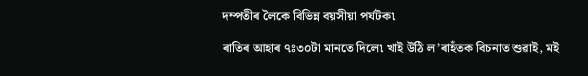দম্পতীৰ লৈকে বিভিন্ন বয়সীয়া পৰ্যটক৷

ৰাতিৰ আহাৰ ৭ঃ৩০টা মানতে দিলে৷ খাই উঠি ল’ৰাহঁতক বিচনাত শুৱাই, মই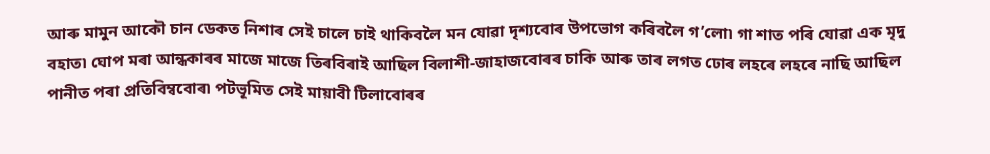আৰু মামুন আকৌ চান ডেকত নিশাৰ সেই চালে চাই থাকিবলৈ মন যোৱা দৃশ্যবোৰ উপভোগ কৰিবলৈ গ’লো৷ গা শাত পৰি যোৱা এক মৃদু বহাত৷ ঘোপ মৰা আন্ধকাৰৰ মাজে মাজে তিৰবিৰাই আছিল বিলাশী-জাহাজবোৰৰ চাকি আৰু তাৰ লগত ঢোৰ লহৰে লহৰে নাছি আছিল পানীত পৰা প্ৰতিবিম্ববোৰ৷ পটভূমিত সেই মায়াবী টিলাবোৰৰ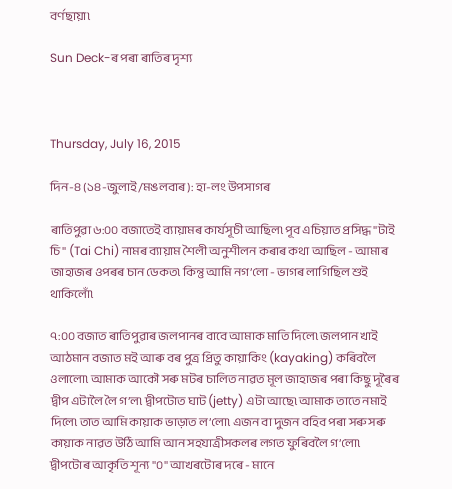বৰ্ণছায়া৷

Sun Deck-ৰ পৰা ৰাতিৰ দৃশ্য



Thursday, July 16, 2015

দিন-৪ (১৪-জুলাই/মঙলবাৰ): হা-লং উপসাগৰ

ৰাতিপুৱা ৬:০০ বজাতেই ব্যায়ামৰ কাৰ্যসূচী আছিল৷ পূব এচিয়াত প্ৰসিদ্ধ "টাই চি" (Tai Chi) নামৰ ব্যায়াম শৈলী অনুশীলন কৰাৰ কথা আছিল - আমাৰ জাহাজৰ ওপৰৰ চান ডেকত৷ কিন্তু আমি নগ’লো - ভাগৰ লাগিছিল শুই থাকিলোঁ৷

৭:০০ বজাত ৰাতিপুৱাৰ জলপানৰ বাবে আমাক মাতি দিলে৷ জলপান খাই আঠমান বজাত মই আৰু বৰ পুত্ৰ প্ৰিতু কায়াকিং (kayaking) কৰিবলৈ ওলালো৷ আমাক আকৌ সৰু মটৰ চালিত নাৱত মূল জাহাজৰ পৰা কিছু দূৰৈৰ দ্বীপ এটালৈ লৈ গ’ল৷ দ্বীপটোত ঘাট (jetty) এটা আছে৷ আমাক তাতে নমাই দিলে৷ তাত আমি কায়াক ভাড়াত ল’লো৷ এজন বা দুজন বহিব পৰা সৰু সৰু কায়াক নাৱত উঠি আমি আন সহযাত্ৰীসকলৰ লগত ফুৰিবলৈ গ’লো৷ দ্বীপটোৰ আকৃতি শূন্য "০" আখৰটোৰ দৰে - মানে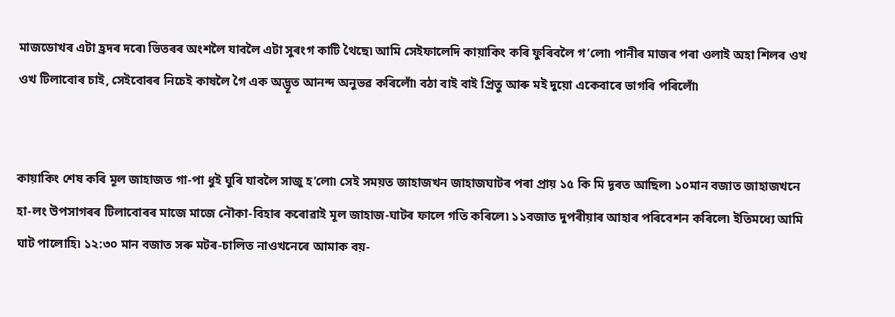মাজডোখৰ এটা হ্ৰদৰ দৰে৷ ভিতৰৰ অংশলৈ যাবলৈ এটা সুৰংগ কাটি থৈছে৷ আমি সেইফালেদি কায়াকিং কৰি ফুৰিবলৈ গ’লো৷ পানীৰ মাজৰ পৰা ওলাই অহা শিলৰ ওখ ওখ টিলাবোৰ চাই, সেইবোৰৰ নিচেই কাষলৈ গৈ এক অদ্ভূত আনন্দ অনুভৱ কৰিলোঁ৷ বঠা বাই বাই প্ৰিতু আৰু মই দুয়ো একেবাৰে ভাগৰি পৰিলোঁ৷


কায়াকিং শেষ কৰি মূল জাহাজত গা-পা ধুই ঘুৰি যাবলৈ সাজু হ’লো৷ সেই সময়ত জাহাজখন জাহাজঘাটৰ পৰা প্ৰায় ১৫ কি মি দূৰত আছিল৷ ১০মান বজাত জাহাজখনে হা-লং উপসাগৰৰ টিলাবোৰৰ মাজে মাজে নৌকা-বিহাৰ কৰোৱাই মূল জাহাজ-ঘাটৰ ফালে গতি কৰিলে৷ ১১বজাত দুপৰীয়াৰ আহাৰ পৰিবেশন কৰিলে৷ ইতিমধ্যে আমি ঘাট পালোহি৷ ১২:৩০ মান বজাত সৰু মটৰ-চালিত নাওখনেৰে আমাক বয়-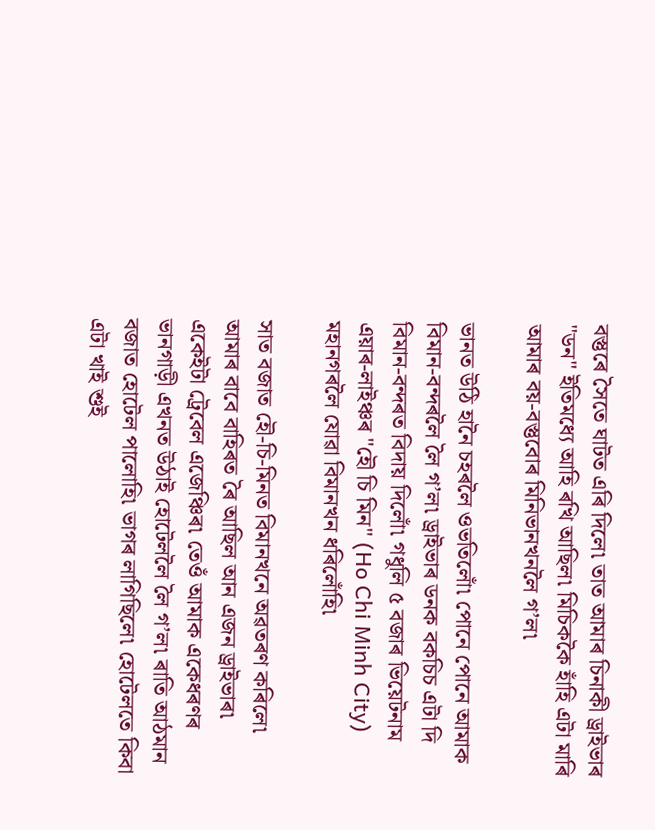বস্তুৰে সৈতে ঘাটত এৰি দিলে৷ তাত আমাৰ চিনাকী ড্ৰাইভাৰ "ডন" ইতিমধ্যে আহি ৰখি আছিল৷ মিচিককৈ হাঁহি এটা মাৰি আমাৰ বয়-বস্তুবোৰ মিনিভানখনলৈ গ’ল৷

ভানত উঠি হানৈ চহৰলৈ ওভতিলোঁ৷ পোনে পোনে আমাক বিমান-বন্দৰলৈ লৈ গ’ল৷ ড্ৰাইভাৰ ডনক বকচিচ এটা দি বিমান-বন্দৰত বিদায় দিলোঁ৷ গধুলি ৫ বজাৰ ভিয়েটনাম এয়াৰ-লাইঞ্চৰ "হৌ চি মিন" (Ho Chi Minh City) মহানগৰলৈ যোৱা বিমানখন ধৰিলোঁহি৷

সাত বজাত হৌ-চি-মিনত বিমানখনে অৱতৰণ কৰিলে৷ আমাৰ বাবে বাহিৰত ৰৈ আছিল আন এজন ড্ৰাইভাৰ৷ একেইটা ট্ৰেবেল এজেঞ্চিৰ৷ তেওঁ আমাক একেধৰণৰ ভানগাড়ী এখনত উঠাই হোটেললৈ লৈ গ’ল৷ ৰাতি আঠমান বজাত হোটেল পালোহি৷ ভাগৰ লাগিছিলে৷ হোটেলতে কিবা এটা খাই শুই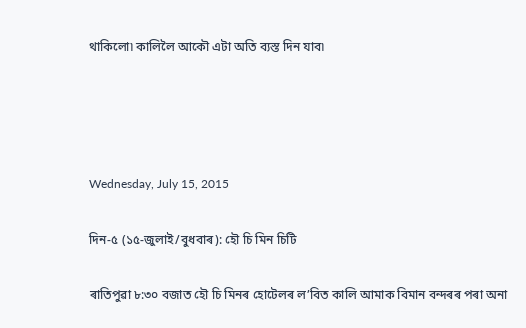থাকিলো৷ কালিলৈ আকৌ এটা অতি ব্যস্ত দিন যাব৷




Wednesday, July 15, 2015

দিন-৫ (১৫-জুলাই/বুধবাৰ): হৌ চি মিন চিটি

ৰাতিপুৱা ৮:৩০ বজাত হৌ চি মিনৰ হোটেলৰ ল’বিত কালি আমাক বিমান বন্দৰৰ পৰা অনা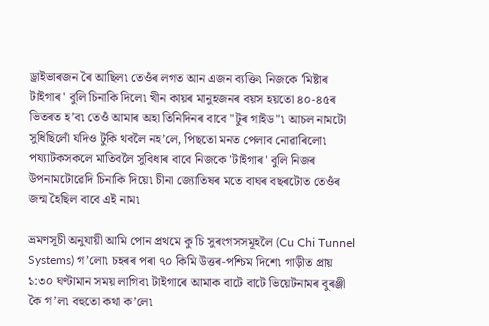ড্ৰাইভাৰজন ৰৈ আছিল৷ তেওঁৰ লগত আন এজন ব্যক্তি৷ নিজকে 'মিষ্টাৰ টাইগাৰ' বুলি চিনাকি দিলে৷ খীন কায়ৰ মানুহজনৰ বয়স হয়তো ৪০-৪৫ৰ ভিতৰত হ’ব৷ তেওঁ আমাৰ অহা তিনিদিনৰ বাবে "টুৰ গাইড"৷ আচল নামটো সুধিছিলোঁ যদিও টুকি থবলৈ নহ’লে, পিছতো মনত পেলাব নোৱাৰিলো৷ পয্যাটকসকলে মাতিবলৈ সুবিধাৰ বাবে নিজকে 'টাইগাৰ' বুলি নিজৰ উপনামটোৱেদি চিনাকি দিয়ে৷ চীনা জ্যোতিষৰ মতে বাঘৰ বছৰটোত তেওঁৰ জন্ম হৈছিল বাবে এই নাম৷

ভ্ৰমণসূচী অনুযায়ী আমি পোন প্ৰথমে কু চি সুৰংগসসমূহলৈ (Cu Chi Tunnel Systems) গ’লো৷ চহৰৰ পৰা ৭০ কিমি উত্তৰ-পশ্চিম দিশে৷ গাড়ীত প্ৰায় ১:৩০ ঘণ্টামান সময় লাগিব৷ টাইগাৰে আমাক বাটে বাটে ভিয়েটনামৰ বুৰঞ্জী কৈ গ’ল৷ বহুতো কথা ক’লে৷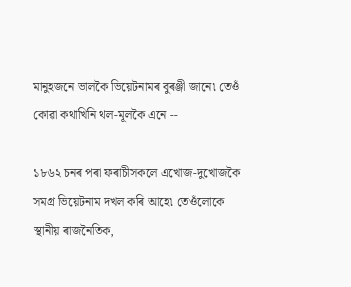মানুহজনে ভালকৈ ভিয়েটনামৰ বুৰঞ্জী জানে৷ তেওঁ কোৱা কথাখিনি থল-মূলকৈ এনে --

১৮৬২ চনৰ পৰা ফৰাচীসকলে এখোজ-দুখোজকৈ সমগ্ৰ ভিয়েটনাম দখল কৰি আহে৷ তেওঁলোকে স্থানীয় ৰাজনৈতিক,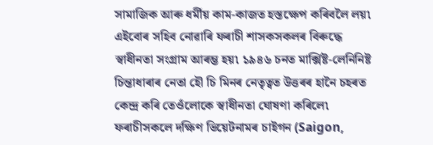সামাজিক আৰু ধৰ্মীয় কাম-কাজত হস্তক্ষেপ কৰিবলৈ লয়৷ এইবোৰ সহিব নোৱাৰি ফৰাচী শাসকসকলৰ বিৰুদ্ধে স্বাধীনতা সংগ্ৰাম আৰম্ভ হয়৷ ১৯৪৬ চনত মাৰ্ক্সিষ্ট-লেনিনিষ্ট চিন্তাধাৰাৰ নেতা হৌ চি মিনৰ নেতৃত্বত উত্তৰৰ হানৈ চহৰত কেন্দ্ৰ কৰি তেওঁলোকে স্বাধীনতা ঘোষণা কৰিলে৷ ফৰাচীসকলে দক্ষিণ ভিয়েটনামৰ চাইগন (Saigon,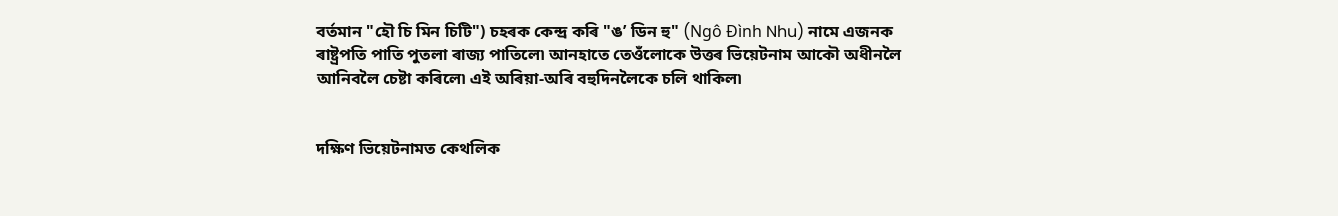বৰ্তমান "হৌ চি মিন চিটি") চহৰক কেন্দ্ৰ কৰি "ঙ’ ডিন হু" (Ngô Đình Nhu) নামে এজনক ৰাষ্ট্ৰপতি পাতি পুতলা ৰাজ্য পাতিলে৷ আনহাতে তেওঁলোকে উত্তৰ ভিয়েটনাম আকৌ অধীনলৈ আনিবলৈ চেষ্টা কৰিলে৷ এই অৰিয়া-অৰি বহুদিনলৈকে চলি থাকিল৷


দক্ষিণ ভিয়েটনামত কেথলিক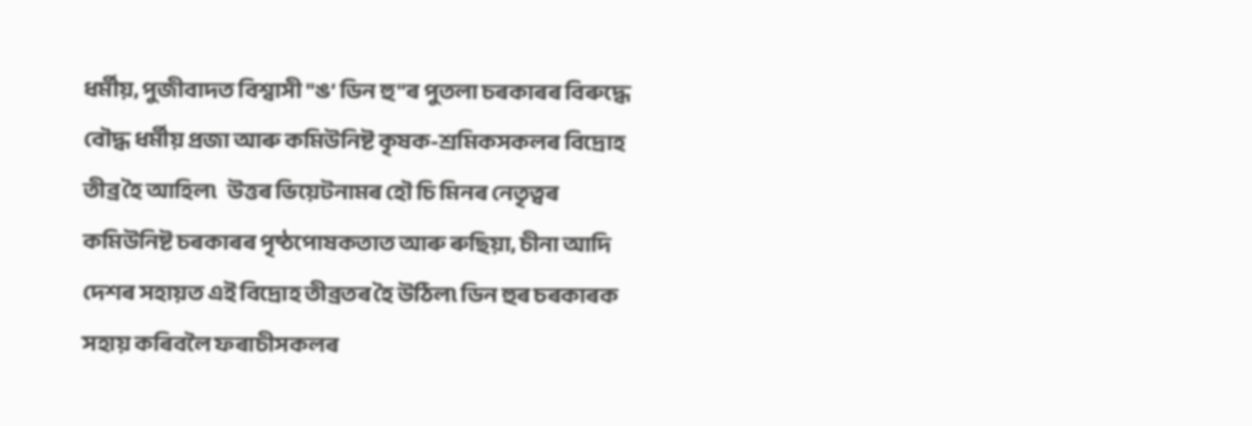ধৰ্মীয়, পুজীবাদত বিশ্বাসী "ঙ’ ডিন হু"ৰ পুতলা চৰকাৰৰ বিৰুদ্ধে বৌদ্ধ ধৰ্মীয় প্ৰজা আৰু কমিউনিষ্ট কৃষক-শ্ৰমিকসকলৰ বিদ্ৰোহ তীব্ৰ হৈ আহিল৷   উত্তৰ ভিয়েটনামৰ হৌ চি মিনৰ নেতৃত্বৰ কমিউনিষ্ট চৰকাৰৰ পৃষ্ঠপোষকতাত আৰু ৰুছিয়া, চীনা আদি দেশৰ সহায়ত এই বিদ্ৰোহ তীব্ৰতৰ হৈ উঠিল৷ ডিন হুৰ চৰকাৰক সহায় কৰিবলৈ ফৰাচীসকলৰ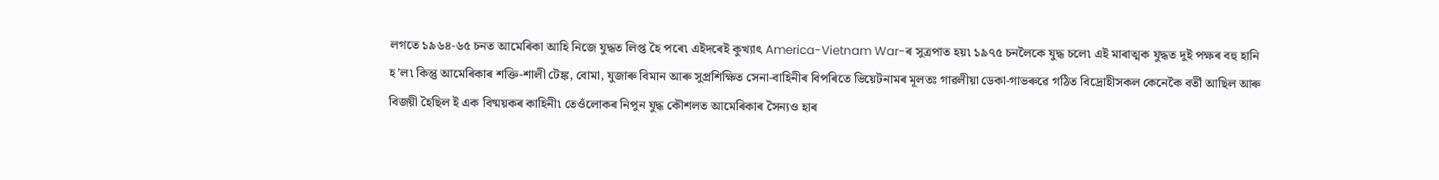লগতে ১৯৬৪-৬৫ চনত আমেৰিকা আহি নিজে যুদ্ধত লিপ্ত হৈ পৰে৷ এইদৰেই কুখ্যাৎ America-Vietnam War-ৰ সুত্ৰপাত হয়৷ ১৯৭৫ চনলৈকে যুদ্ধ চলে৷ এই মাৰাত্মক যুদ্ধত দুই পক্ষৰ বহু হানি হ’ল৷ কিন্তু আমেৰিকাৰ শক্তি-শালী টেঙ্ক, বোমা, যুজাৰু বিমান আৰু সুপ্ৰশিক্ষিত সেনা-বাহিনীৰ বিপৰিতে ভিয়েটনামৰ মূলতঃ গাৱলীয়া ডেকা-গাভৰুৱে গঠিত বিদ্ৰোহীসকল কেনেকৈ বৰ্তী আছিল আৰু বিজয়ী হৈছিল ই এক বিষ্ময়কৰ কাহিনী৷ তেওঁলোকৰ নিপুন যুদ্ধ কৌশলত আমেৰিকাৰ সৈন্যও হাৰ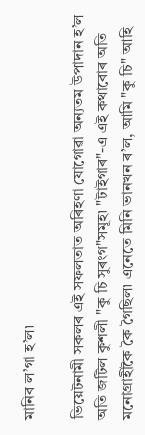মানিব ল’গা হ’ল৷

ভিয়েটনামী সকলৰ এই সফলতাত অৰিহণা যোগোৱা অন্যতম উপাদান হ’ল অতি জটিল কুশলী "কু চি সুৰংগ"সমূহ৷ "টাইগাৰ"-এ এই কথাবোৰ অতি মনোগ্ৰাহীকৈ কৈ গৈছিল৷ এনেতে মিনি ভানখন ৰ’ল, আমি "কু চি" আহি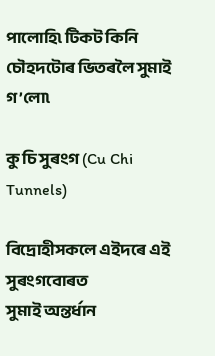পালোহি৷ টিকট কিনি চৌহদটোৰ ভিতৰলৈ সুমাই গ’লো৷

কু চি সুৰংগ (Cu Chi Tunnels)

বিদ্ৰোহীসকলে এইদৰে এই সুৰংগবোৰত
সুমাই অন্তৰ্ধান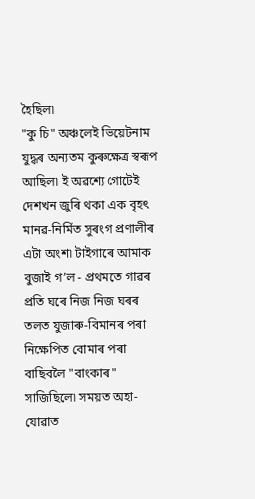হৈছিল৷
"কু চি" অঞ্চলেই ভিয়েটনাম যুদ্ধৰ অন্যতম কুৰুক্ষেত্ৰ স্বৰূপ আছিল৷ ই অৱশ্যে গোটেই দেশখন জুৰি থকা এক বৃহৎ মানৱ-নিৰ্মিত সুৰংগ প্ৰণালীৰ এটা অংশ৷ টাইগাৰে আমাক বুজাই গ’ল - প্ৰথমতে গাৱৰ প্ৰতি ঘৰে নিজ নিজ ঘৰৰ তলত যুজাৰু-বিমানৰ পৰা নিক্ষেপিত বোমাৰ পৰা বাছিবলৈ "বাংকাৰ" সাজিছিলে৷ সময়ত অহা-যোৱাত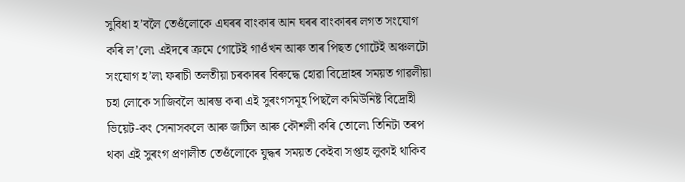সুবিধা হ’বলৈ তেওঁলোকে এঘৰৰ বাংকাৰ আন ঘৰৰ বাংকাৰৰ লগত সংযোগ কৰি ল’লে৷ এইদৰে ক্ৰমে গোটেই গাওঁখন আৰু তাৰ পিছত গোটেই অঞ্চলটো সংযোগ হ’ল৷ ফৰাচী তলতীয়া চৰকাৰৰ বিৰুদ্ধে হোৱা বিদ্ৰোহৰ সময়ত গাৱলীয়া চহা লোকে সাজিবলৈ আৰম্ভ কৰা এই সুৰংগসমূহ পিছলৈ কমিউনিষ্ট বিদ্ৰোহী ভিয়েট-কং সেনাসকলে আৰু জটিল আৰু কৌশলী কৰি তোলে৷ তিনিটা তৰপ থকা এই সুৰংগ প্ৰণালীত তেওঁলোকে যুদ্ধৰ সময়ত কেইবা সপ্তাহ লুকাই থাকিব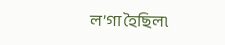ল’গা হৈছিল৷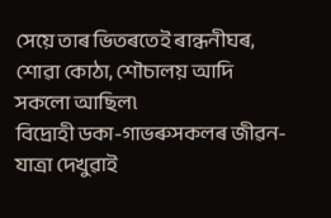সেয়ে তাৰ ভিতৰতেই ৰান্ধনীঘৰ, শোৱা কোঠা, শৌচালয় আদি সকলো আছিল৷
বিদ্ৰোহী ডকা-গাভৰুসকলৰ জীৱন-যাত্ৰা দেখুৱাই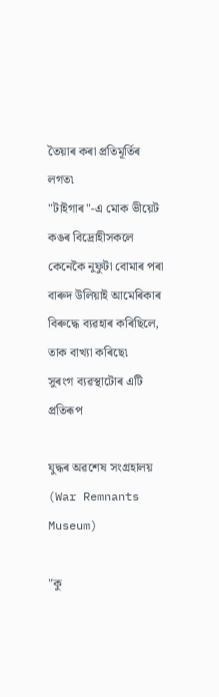তৈয়াৰ কৰা প্ৰতিমূৰ্তিৰ লগত৷
"টাইগাৰ"-এ মোক ভীয়েট কঙৰ বিদ্ৰোহীসকলে কেনেকৈ নুফুটা বোমাৰ পৰা বাৰুদ উলিয়াই আমেৰিকাৰ বিৰুদ্ধে ব্যৱহাৰ কৰিছিলে, তাক বাখ্যা কৰিছে৷
সুৰংগ ব্যৱস্থাটোৰ এটি প্ৰতিৰূপ

যুদ্ধৰ অৱশেষ সংগ্ৰহালয় (War Remnants Museum)

"কু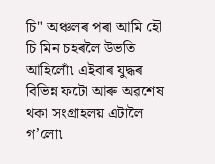চি" অঞ্চলৰ পৰা আমি হৌ চি মিন চহৰলৈ উভতি আহিলোঁ৷ এইবাৰ যুদ্ধৰ বিভিন্ন ফটো আৰু অৱশেষ থকা সংগ্ৰাহলয় এটালৈ গ’লো৷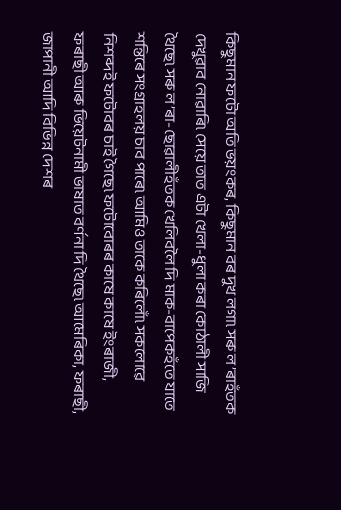কিছুমান ফটো অতি ভয়ংকৰ, কিছুমান বৰ দুখ লগা৷ সৰু ল’ৰাহঁতক দেখুৱাব নোৱাৰি৷ সেয়ে তাত এটা খেলা-ধুলা কৰা কোঠালী সাজি থৈছে৷ সৰু ল’ৰা-ছোৱালীহঁতক খেলিবলৈ দি মাক-বাপেকহঁতে যাতে শন্তিৰে সংগ্ৰাহলয় চাব পাৰে৷ আমিও তাকে কৰিলোঁ৷ সকলোৱে নিশব্দই ফটোবৰ চাই গৈছে৷ ফটোবোৰৰ কাষে কাষে ইংৰাজী, ফৰাছী আৰু ভিয়েটনামী ভাষাত বৰ্ণনা দি থৈছে৷ আমেৰিকা, ফৰাছী, জাপানী আদি বিভিন্ন দেশৰ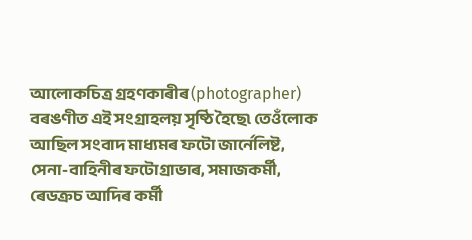আলোকচিত্ৰ গ্ৰহণকাৰীৰ (photographer) বৰঙণীত এই সংগ্ৰাহলয় সৃষ্ঠি হৈছে৷ তেওঁলোক আছিল সংবাদ মাধ্যমৰ ফটো জাৰ্নেলিষ্ট, সেনা-বাহিনীৰ ফটোগ্ৰাভাৰ, সমাজকৰ্মী, ৰেডক্ৰচ আদিৰ কৰ্মী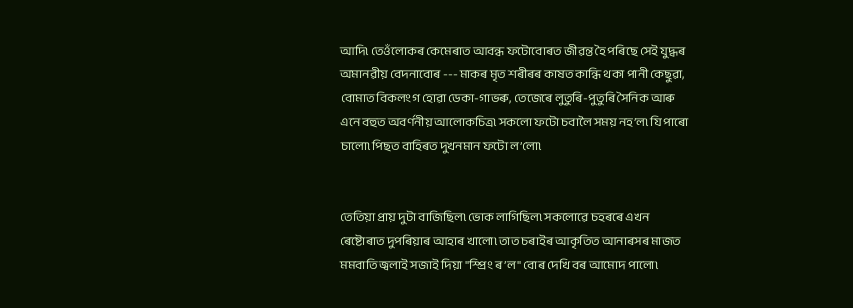আদি৷ তেওঁলোকৰ কেমেৰাত আবন্ধ ফটোবোৰত জীৱন্ত হৈ পৰিছে সেই যুদ্ধৰ অমানৱীয় বেদনাবোৰ --- মাকৰ মৃত শৰীৰৰ কাষত কান্ধি থকা পানী কেছুৱা, বোমাত বিকলংগ হোৱা ডেকা-গাভৰু, তেজেৰে লুতুৰি-পুতুৰি সৈনিক আৰু এনে বহুত অবৰ্ণনীয় আলোকচিত্ৰ৷ সকলো ফটো চবালৈ সময় নহ’ল৷ যি পাৰো চালো৷ পিছত বাহিৰত দুখনমান ফটো ল’লো৷


তেতিয়া প্ৰায় দুটা বাজিছিল৷ ভোক লাগিছিল৷ সকলোৱে চহৰৰে এখন ৰেষ্টোৰাত দুপৰিয়াৰ আহাৰ খালো৷ তাত চৰাইৰ আকৃতিত আনাৰসৰ মাজত মমবাতি জ্বলাই সজাই দিয়া "স্প্ৰিং ৰ’ল" বোৰ দেখি বৰ আমোদ পালো৷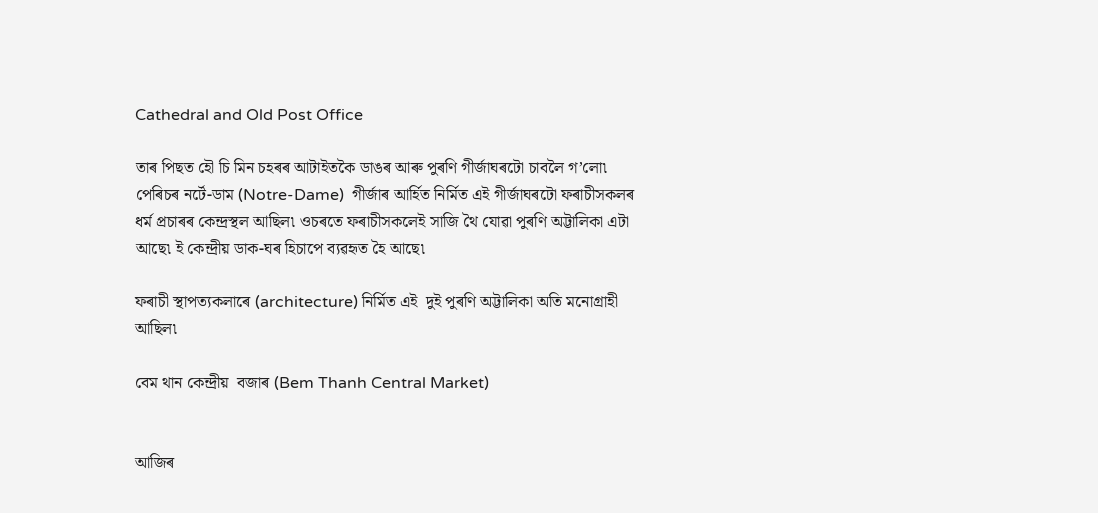Cathedral and Old Post Office

তাৰ পিছত হৌ চি মিন চহৰৰ আটাইতকৈ ডাঙৰ আৰু পুৰণি গীৰ্জাঘৰটো চাবলৈ গ’লো৷ পেৰিচৰ নৰ্টে-ডাম (Notre-Dame)  গীৰ্জাৰ আৰ্হিত নিৰ্মিত এই গীৰ্জাঘৰটো ফৰাচীসকলৰ ধৰ্ম প্ৰচাৰৰ কেন্দ্ৰস্থল আছিল৷ ওচৰতে ফৰাচীসকলেই সাজি থৈ যোৱা পুৰণি অট্টালিকা এটা আছে৷ ই কেন্দ্ৰীয় ডাক-ঘৰ হিচাপে ব্যৱহৃত হৈ আছে৷

ফৰাচী স্থাপত্যকলাৰে (architecture) নিৰ্মিত এই  দুই পুৰণি অট্টালিকা অতি মনোগ্ৰাহী আছিল৷

বেম থান কেন্দ্ৰীয়  বজাৰ (Bem Thanh Central Market)


আজিৰ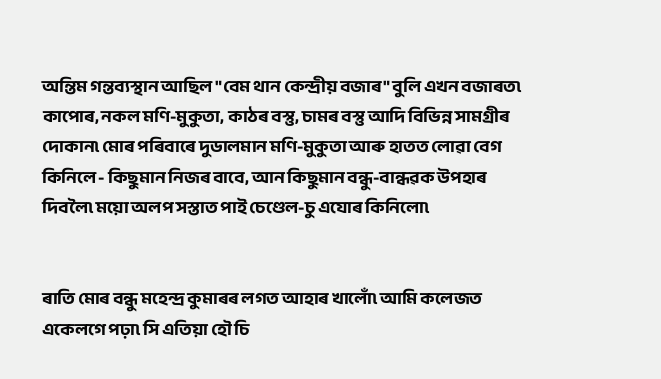অন্তিম গন্তব্যস্থান আছিল "বেম থান কেন্দ্ৰীয় বজাৰ" বুলি এখন বজাৰত৷ কাপোৰ, নকল মণি-মুকুতা, কাঠৰ বস্তু, চামৰ বস্তু আদি বিভিন্ন সামগ্ৰীৰ দোকান৷ মোৰ পৰিবাৰে দুডালমান মণি-মুকুতা আৰু হাতত লোৱা বেগ কিনিলে - কিছুমান নিজৰ বাবে, আন কিছুমান বন্ধু-বান্ধৱক উপহাৰ দিবলৈ৷ ময়ো অলপ সস্তাত পাই চেণ্ডেল-চু এযোৰ কিনিলো৷


ৰাতি মোৰ বন্ধু মহেন্দ্ৰ কুমাৰৰ লগত আহাৰ খালোঁ৷ আমি কলেজত একেলগে পঢ়া৷ সি এতিয়া হৌ চি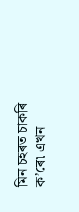মিন চহৰত চাকৰি ক’ৰে৷ এখন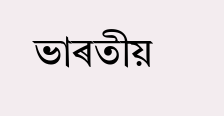ভাৰতীয়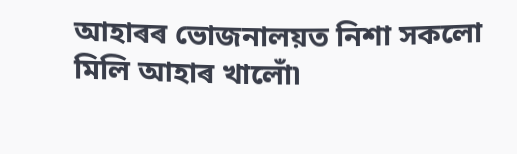আহাৰৰ ভোজনালয়ত নিশা সকলো মিলি আহাৰ খালোঁ৷